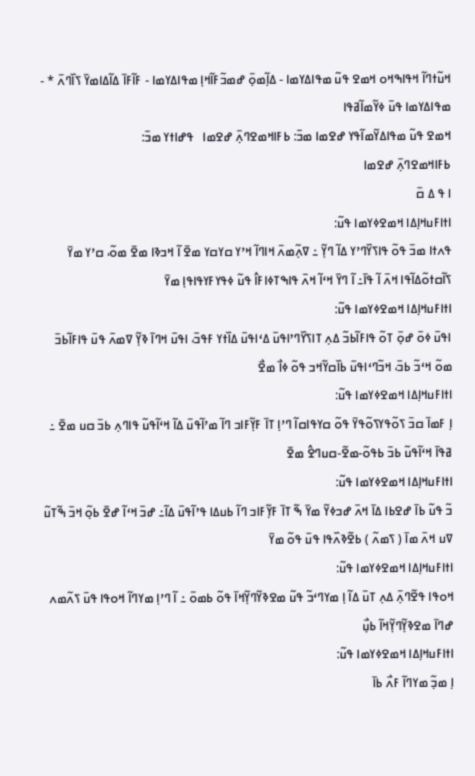ߞߎ߬ߙߣߊ߬ ߞߟߊߒߞߋ ߞߘߐ ߟߎ߬ ߘߟߊߡߌߘߊ - ߡߊ߲߬ߘߋ߲߫ ߝߘߏ߬ߓߊ߬ߞߊ߲ ߘߟߊߡߌߘߊ - ߓߊ߬ߓߊ߫ ߡߊ߬ߡߊߘߌ߫ ߖߊ߰ߣߍ߫ * - ߘߟߊߡߌߘߊ ߟߎ߫ ߦߌ߬ߘߊ߬ߥߟߊ
ߞߘߐ ߟߎ߬ ߘߟߊߡߌ߬ߘߊ߬ߟߌ ߝߐߘߊ ߘߏ߫: ߕߓߊߞߘߐߣߍ߲߫ ߝߐߘߊ   ߟߝߊߙߌ ߘߏ߫:
ߕߓߊߞߘߐߣߍ߲߫ ߝߐߘߊ
ߊ ߟ ߡ ߛ߫
ߊߙߊߓߎߞߊ߲ߡߊ ߞߘߐߦߌߘߊ ߟߎ߬:
ߟߍߙߊ ߘߏ߫ ߟߋ߬ ߟߊߖߌ߰ߣߴߌ ߡߊ߬ ߣߌ߲߬ ߸ ߜߍ߲߬ߘߍ߫ ߞߊߣߊ߬ ߞߴߌ ߛߌߛߌ ߘߐ߫ ߊ߬ ߞߏߢߊ ߘߐ߫ ߘߋ߬، ߛߴߌ ߘߌ߫ ߖߊ߬ߛߙߋ߬ߡߊ߬ߟߊ ߞߍ߫ ߊ߬ ߟߊ߫߸ ߊ߬ ߣߌ߫ ߞߵߊ߬ ߞߍ߫ ߟߊߒߠߦߊߓߊ߮ ߟߎ߬ ߦߟߌߓߌߟߊߟߊ߲ ߘߌ߫
ߊߙߊߓߎߞߊ߲ߡߊ ߞߘߐߦߌߘߊ ߟߎ߬:
ߊߟߎ߫ ߦߋ߫ ߝߋ߲߫ ߠߋ߬ ߟߊߓߊ߬ߕߏ߬ ߡߍ߲ ߠߊߖߌ߰ߣߴߊߟߎ߫ ߡߵߊߟߎ߫ ߡߊ߰ߙߌ ߓߟߏ߫، ߊߟߎ߫ ߞߣߊ߫ ߢߌ߲߬ ߜߘߍ߫ ߟߎ߫ ߟߊߓߊ߬ߕߏ߫ ߘߋ߬ ߞߵߏ߬ ߕߏ߫، ߞߏ߬ߣߵߊߟߎ߫ ߕߊ߰ߛߌ߬ߞߏ ߟߋ߬ ߦߊ߯ ߘߐ߯
ߊߙߊߓߎߞߊ߲ߡߊ ߞߘߐߦߌߘߊ ߟߎ߬:
ߊ߲ ߓߘߊ߫ ߛߏ߫ ߖߋ߬ߟߌߖߋ߬ߟߌ߫ ߟߋ߬ ߛߌߟߊߛߊ߬ ߣߴߊ߲ ߠߊ߫ ߓߌ߲߬ߓߊߏ ߣߊ߬ ߘߴߊ߬ߟߎ߫ ߡߊ߬ ߞߵߊ߬ߟߎ߬ ߟߊߣߍ߲ ߕߏ߫ ߛߎ ߘߐ߫ ߸ ߥߟߊ߫ ߞߵߊ߬ߟߎ߬ ߕߏ߫ ߕߟߋ߬-ߘߐ߬-ߛߎߣߐ߮ ߘߐ߫
ߊߙߊߓߎߞߊ߲ߡߊ ߞߘߐߦߌߘߊ ߟߎ߬:
ߏ߬ ߟߎ߬ ߕߊ߫ ߝߐߕߊ ߡߊ߫ ߞߍ߫ ߝߏߦߌ߬ ߘߌ߫ ߒ߬ ߠߊ߫ ߓߌ߲߬ߓߊߏ ߣߊ߬ ߕߎߡߊ ߟߴߊ߬ߟߎ߫ ߡߊ߬߸ ߝߏ߫ ߞߵߊ߬ ߝߐ߫ ߕߋ߲߬ ߞߏ߫ ߒ߬ߠߎ߬ ߜߎ ߞߍ߫ ߘߊ߫ ( ߖߘߍ߬ ) ߕߐ߬ߢߍ߰ߟߊ ߟߎ߫ ߟߋ߬ ߘߌ߫
ߊߙߊߓߎߞߊ߲ߡߊ ߞߘߐߦߌߘߊ ߟߎ߬:
ߞߋߟߊ ߟߐ߬ߣߍ߲߫ ߡߍ߲ ߠߎ߫ ߡߊ߬ ߊ߲ ߘߌߣߵߏ߬ ߟߎ߬ ߘߐߢߌ߬ߣߌ߲߬ߞߊ߫ ߟߋ߬ ߕߘߋ߫ ߸ ߊ߬ ߣߴߊ߲ ߘߌߣߊ߬ ߞߋߟߊ ߟߎ߫ ߖߍ߬ߘߍ ߝߣߊ߫ ߘߐߢߌ߲߬ߣߌ߲߬ߞߊ߬ ߕߎ߲߯
ߊߙߊߓߎߞߊ߲ߡߊ ߞߘߐߦߌߘߊ ߟߎ߬:
ߊ߲ ߘߏ߲߬ ߘߌߣߊ߬ ߓߍ߯ ߕߊ߫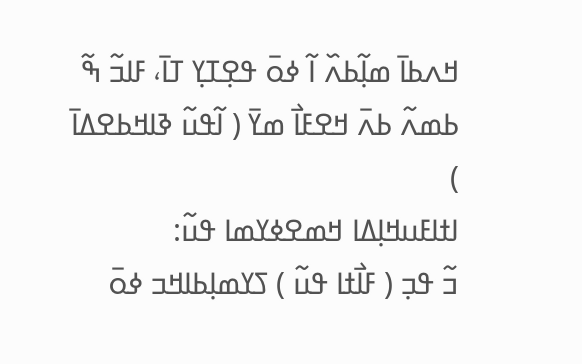ߞߍߕߊ߫ ߘߊ߲߬ߕߍ߰ ߊ߬ ߦߋ߫ ߟߐ߲ߠߌ߲ ߠߊ߫، ߓߊߏ߬ ߒ߬ ߕߘߍ߬ ߕߍ߫ ߞߐߓߊ߯ ߘߌ߫ ( ߊ߬ߟߎ߬ ߢߊߞߕߐߡߊ߫ )
ߊߙߊߓߎߞߊ߲ߡߊ ߞߘߐߦߌߘߊ ߟߎ߬:
ߏ߬ ߟߏ߲ ( ߓߊ߯ߙߊ ߟߎ߬ ) ߖߌߘߊ߲ߕߊߞߏ ߦߋ߫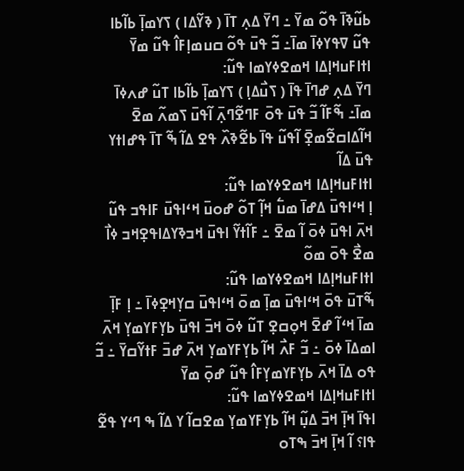ߕߎ߬ߢߊ߫ ߟߋ߬ ߘߌ߫ ߸ ߣߌ߫ ߡߍ߲ ߠߊ߫ ( ߢߌ߬ߡߊ ) ߖߌߘߊ߲߫ ߕߊ߬ߕߊ ߟߎ߬ ߜߟߌߦߊ߫ ߘߊ߫߸ ߏ߬ ߟߎ߫ ߟߋ߬ ߛߎߘߊ߲ߓߊ߮ ߟߎ߬ ߘߌ߫
ߊߙߊߓߎߞߊ߲ߡߊ ߞߘߐߦߌߘߊ ߟߎ߬:
ߣߌ߫ ߡߍ߲ ߝߣߊ߫ ߟߊ߫ ( ߖߎ߯ߡߊ߲ ) ߖߌߘߊ߲߫ ߕߊ߬ߕߊ ߠߎ߬ ߝߍߦߊ߫ ߘߊ߫߸ ߒ߬ߓߊ߬ ߏ߬ ߟߎ߫ ߟߋ߫ ߓߣߐ߬ߣߍ߲߫ ߊ߬ߟߎ߫ ߖߘߍ߬ ߘߐ߫ ߞߊ߬ߡߊߛߐ߬ߘߐ߲߫ ߊ߬ߟߎ߬ ߟߊ߫ ߕߐ߬ߢߍ߰ ߟߐ ߡߊ߬ ߒ߬ ߠߊ߫ ߟߝߊߙߌ ߟߎ߫ ߡߊ߬
ߊߙߊߓߎߞߊ߲ߡߊ ߞߘߐߦߌߘߊ ߟߎ߬:
ߊ߲ ߞߵߊߟߎ߫ ߡߝߊ߫ ߘߎ߱ ߞߊ߲߬ ߠߋ߬ ߝߋߎ߫ ߞߵߊߟߎ߫ ߓߊߟߏ ߟߎ߬ ߞߍ߫ ߊߟߎ߫ ߦߋ߫ ߊ߬ ߘߐ߫ ߸ ߓߊ߬ߙߌ߬ ߊߟߎ߫ ߞߏߢߌߡߊߟߐ߲ߞߏ ߦߊ߯ ߘߐ߯ ߟߋ߫ ߘߋ߬
ߊߙߊߓߎߞߊ߲ߡߊ ߞߘߐߦߌߘߊ ߟߎ߬:
ߒ߬ߠߎ߫ ߟߋ߫ ߞߵߊߟߎ߫ ߘߊ߲߫ ߘߋ߫ ߞߵߊߟߎ߫ ߛߌ߲ߞߐ߲ߦߊ߫ ߸ ߊ߲ ߓߊ߲߫ ߘߊ߫ ߞߵߊ߬ ߝߐ߫ ߞߋ߲ߛߐ߲ ߠߎ߬ ߦߋ߫ ߞߏ߫ ߊߟߎ߫ ߕߌ߲ߓߌߘߌ߲ ߞߍ߫ ߊߘߡߊ߫ ߦߋ߫ ߸ ߏ߬ ߓߍ߯ ߞߊ߬ ߕߌ߲ߓߌߘߌ߲ ߞߍ߫ ߝߏ߫ ߓߙߌ߬ߛߌ߫ ߸ ߏ߬ ߟߋ ߡߊ߫ ߞߍ߫ ߕߌ߲ߓߌߘߌ߲ߓߊ߮ ߟߎ߬ ߝߋ߲߫ ߘߌ߫
ߊߙߊߓߎߞߊ߲ߡߊ ߞߘߐߦߌߘߊ ߟߎ߬:
ߊߟߊ߫ ߞߊ߲߫ ߞߏ߫ ߡߎ߲߬ ߞߊ߬ ߕߌ߲ߓߌߘߌ߲ ߘߐߛߊ߬ ߌ ߡߊ߬ ߒ ߣߵߌ ߟߐ߬ ߟߊ؟ ߊ߬ ߞߊ߲߫ ߞߏ߫ ߒߠߋ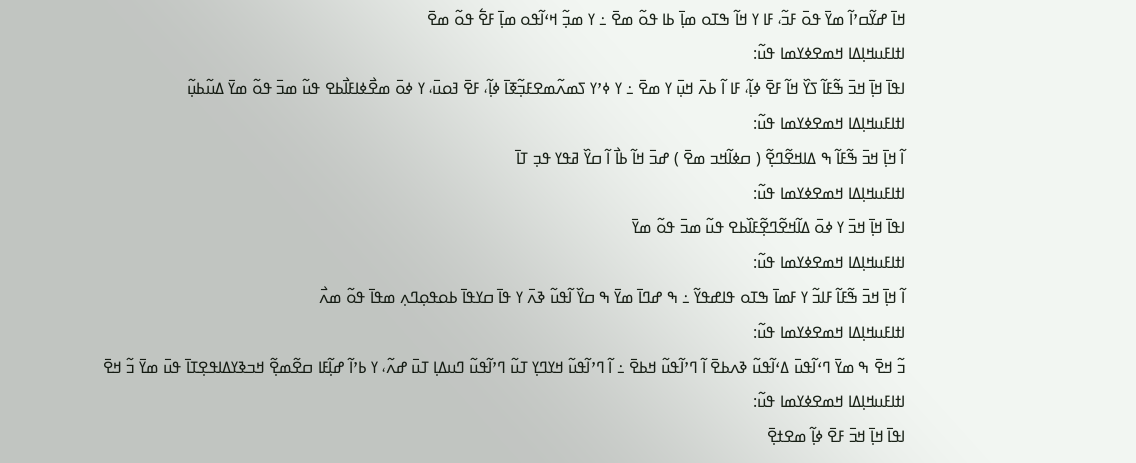ߞߊ߫ ߝߌ߬ߛߴߊ߬ ߘߌ߫ ߟߋ߫ ߓߏ߬، ߓߊ ߌ ߞߊ߬ ߒߠߋ ߘߊ߲߫ ߕߊ ߟߋ߬ ߘߐ߫ ߸ ߌ ߘߏ߲߬ ߞߵߊ߬ߟߋ ߘߊ߲߫ ߓߐ߱ ߟߋ߬ ߘߐ߫
ߊߙߊߓߎߞߊ߲ߡߊ ߞߘߐߦߌߘߊ ߟߎ߬:
ߊߟߊ߫ ߞߊ߲߫ ߞߏ߫ ߒ߬ߓߊ߬ ߖߌ߰ ߞߊ߬ ߓߐ߫ ߦߊ߲߬، ߓߊ ߊ߬ ߕߍ߫ ߞߎ߲߫ ߌ ߘߐ߫ ߸ ߌ ߦߴߌ ߖߘߍ߬ߘߐߓߏ߲߬ߧߊ߫ ߦߊ߲߬، ߓߐ߫ ߔߋߎ߫، ߌ ߦߋ߫ ߘߐ߯ߦߊߓߊ߯ߕߐ ߟߎ߬ ߘߏ߫ ߟߋ߬ ߘߌ߫ ߡߎ߬ߕߎ߲߬
ߊߙߊߓߎߞߊ߲ߡߊ ߞߘߐߦߌߘߊ ߟߎ߬:
ߊ߬ ߞߊ߲߫ ߞߏ߫ ߒ߬ߓߊ߬ ߒ ߡߊߞߐ߬ߣߐ߲߬ ( ߛߦߊ߬ߞߏ ߘߐ߫ ) ߝߏ߫ ߞߊ߬ ߕߊ߯ ߊ߬ ߛߌ߰ ߥߟߌ ߟߏ߲ ߠߊ߫
ߊߙߊߓߎߞߊ߲ߡߊ ߞߘߐߦߌߘߊ ߟߎ߬:
ߊߟߊ߫ ߞߊ߲߫ ߞߏ߫ ߌ ߦߋ߫ ߡߊ߬ߞߐ߬ߣߐ߲߬ߓߊ߰ߕߐ ߟߎ߬ ߘߏ߫ ߟߋ߬ ߘߌ߫
ߊߙߊߓߎߞߊ߲ߡߊ ߞߘߐߦߌߘߊ ߟߎ߬:
ߊ߬ ߞߊ߲߫ ߞߏ߫ ߒ߬ߓߊ߬ ߓߊߏ߬ ߌ ߓߘߊ߫ ߒߠߋ ߟߊߝߟߌ߬ ߸ ߒ ߝߣߊ߫ ߘߌ߫ ߒ ߛߌ߰ ߊ߬ߟߎ߬ ߢߍ߫ ߌ ߟߊ߫ ߛߌߟߊ߫ ߕߋߟߋ߲ߣߍ߲ ߘߟߊ߫ ߟߋ߬ ߘߍ߯
ߊߙߊߓߎߞߊ߲ߡߊ ߞߘߐߦߌߘߊ ߟߎ߬:
ߏ߬ ߞߐ߫ ߒ ߘߌ߫ ߣߵߊ߬ߟߎ߫ ߡߵߊ߬ߟߎ߬ ߢߍߕߐ߫ ߊ߬ ߣߴߊ߬ߟߎ߬ ߞߕߐ߫ ߸ ߊ߬ ߣߴߊ߬ߟߎ߬ ߞߌߣߌ߲ ߠߎ߬ ߣߴߊ߬ߟߎ߬ ߣߎߡߊ߲ ߠߎ߫ ߝߍ߬، ߌ ߕߴߊ߬ ߝߊ߲߬ߓߊ ߛߐ߬ߘߐ߲߬ ߞߏߢߌߡߊߟߐ߲ߠߊ߫ ߟߎ߫ ߘߌ߫ ߏ߬ ߞߐ߫
ߊߙߊߓߎߞߊ߲ߡߊ ߞߘߐߦߌߘߊ ߟߎ߬:
ߊߟߊ߫ ߞߊ߲߫ ߞߏ߫ ߓߐ߫ ߦߊ߲߬ ߘߐߙߐ߲߫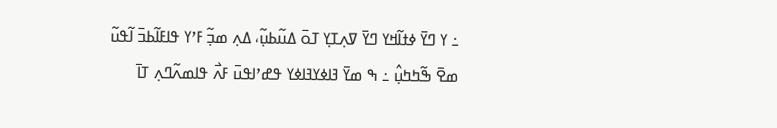߸ ߌ ߣߌ߫ ߦߙߊ߬ߞߌ ߣߌ߫ ߜߍ߲ߠߌ߲ ߠߋ߫ ߡߎ߬ߕߎ߲߬، ߡߍ߲ ߘߏ߲߬ ߓߴߌ ߟߊߓߊ߬ߕߏ߫ ߊ߬ߟߎ߬ ߘߐ߫ ߒ߬ߤߤߎ߲߮ ߸ ߒ ߘߌ߫ ߔߊߦߌߔߊߦߌ ߟߝߴߊߟߎ߫ ߓߍ߯ ߟߊߘߍ߬ߣߍ߲ ߠߊ߫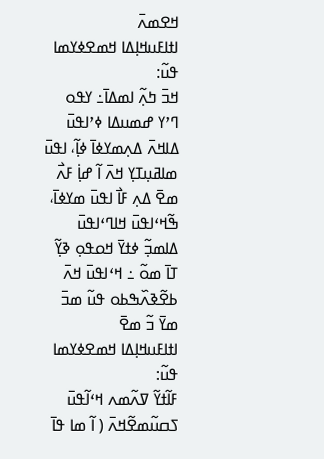ߞߐߘߍ߫
ߊߙߊߓߎߞߊ߲ߡߊ ߞߘߐߦߌߘߊ ߟߎ߬:
ߞߏ߫ ߤߍ߲߬ ߊߘߡߊ߫߸ ߌߟߋ ߣߴߌ ߝߘߎߡߊ ߦߴߊߟߎ߫ ߡߊߞߍ߫ ߡߍ߲ߘߌߦߊ߫ ߦߊ߲߬، ߊߟߎ߫ ߘߊߥߎ߲ߠߌ߲ ߞߍ߫ ߊ߬ ߝߊ߲߭ ߓߍ߯ ߘߐ߫ ߡߍ߲ ߓߊ߯ ߊߟߎ߫ ߘߌߦߊ߫، ߒ߬ߞߵߊߟߎ߫ ߞߊߣߵߊߟߎ߫ ߡߊߘߏ߲߬ ߦߙߌ߫ ߞߋߟߋ߲ ߢߌ߲߬ ߠߊ߫ ߘߋ߬ ߸ ߞߵߊߟߎ߫ ߞߍ߫ ߕߐ߬ߢߍ߰ߒߕߋ ߟߎ߬ ߘߏ߫ ߘߌ߫ ߏ߬ ߘߐ߫
ߊߙߊߓߎߞߊ߲ߡߊ ߞߘߐߦߌߘߊ ߟߎ߬:
ߓߊ߬ߙߌ߬ ߜߍ߬ߘߍ ߞߵߊ߬ߟߎ߫ ߖߛߎ߬ߘߐ߬ߞߍ߫ ( ߊ߬ ߘߊ ߟߊ߫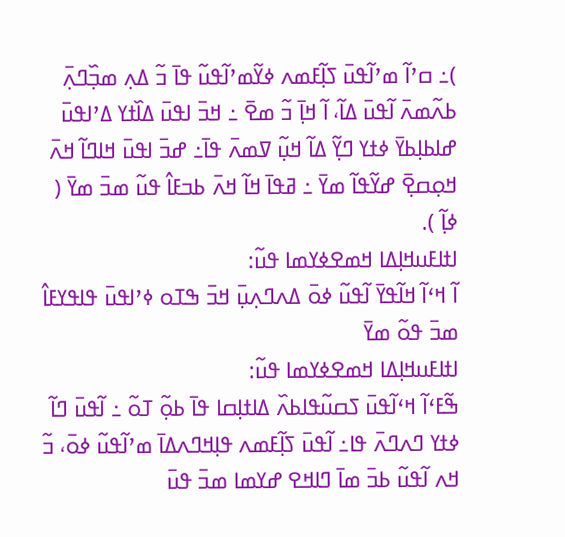)߸ ߛߴߊ߬ ߘߴߊ߬ߟߎ߫ ߖߊ߲߬ߓߘߍ ߦߌ߬ߘߴߊ߬ߟߎ߬ ߟߊ߫ ߏ߬ ߡߍ߲ ߘߏ߲߰ߣߍ߲߫ ߕߍ߬ߘߍ߫ ߊ߬ߟߎ߫ ߡߊ߬، ߊ߬ ߞߊ߲߫ ߏ߬ ߘߐ߫ ߸ ߞߏ߫ ߊߟߎ߫ ߡߊ߰ߙߌ ߡߴߊߟߎ߫ ߝߊߕߊ߲ߕߌ߫ ߦߙߌ ߣߌ߲߬ ߡߊ߬ ߞߎ߲߬ ߜߘߍ߫ ߟߊ߫߸ ߝߏ߫ ߊߟߎ߫ ߞߊߣߊ߬ ߞߍ߫ ߞߋ߲ߛߐ߲߫ ߝߌ߬ߟߊ߬ ߘߌ߫ ߸ ߥߟߊ߫ ߞߊ߬ ߞߍ߫ ߕߏߓߊ߮ ߟߎ߬ ߘߏ߫ ߘߌ߫ ( ߦߊ߲߬ ).
ߊߙߊߓߎߞߊ߲ߡߊ ߞߘߐߦߌߘߊ ߟߎ߬:
ߊ߬ ߞߵߊ߬ ߞߊ߬ߟߌ߫ ߊ߬ߟߎ߬ ߦߋ߫ ߡߍߣߍ߲ߎ߲߫ ߞߏ߫ ߒߠߋ ߦߴߊߟߎ߫ ߟߊߟߌߓߊ߮ ߘߏ߫ ߟߋ߬ ߘߌ߫
ߊߙߊߓߎߞߊ߲ߡߊ ߞߘߐߦߌߘߊ ߟߎ߬:
ߒ߬ߓߵߊ߬ ߞߵߊ߬ߟߎ߫ ߖߛߎ߬ߟߊߕߍ߰ ߡߊߙߊ߲ߛߊ ߟߊ߫ ߕߋ߲߬ ߠߋ߬ ߸ ߊ߬ߟߎ߫ ߣߊ߬ ߦߙߌ ߣߍߣߍ߫ ߟߊ߸ ߊ߬ߟߎ߫ ߖߊ߲߬ߓߘߍ ߟߊ߲ߞߣߍߡߊ߫ ߘߴߊ߬ߟߎ߬ ߦߋ߫، ߏ߬ ߞߍ ߊ߬ߟߎ߬ ߕߏ߫ ߘߊ߫ ߣߊߞߐ ߝߌߘߊ ߘߏ߫ ߟߎ߫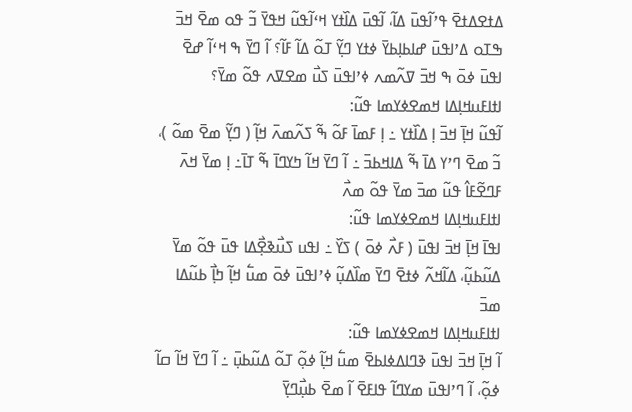ߡߙߐߡߙߐ߫ ߟߴߊ߬ߟߎ߫ ߡߊ߬، ߊ߬ߟߎ߫ ߡߊ߰ߙߌ ߞߵߊ߬ߟߎ߬ ߞߟߌ߫ ߏ߬ ߟߋ ߘߐ߫ ߞߏ߫ ߒߠߋ ߡߴߊߟߎ߫ ߝߊߕߊ߲ߕߌ߫ ߦߙߌ ߣߌ߲߬ ߠߋ߬ ߡߊ߬ ߓߊ߬؟ ߊ߬ ߣߌ߫ ߒ ߞߵߊ߬ ߝߐ߫ ߊߟߎ߫ ߦߋ߫ ߒ ߞߏ߫ ߜߍ߬ߘߍ ߦߴߊߟߎ߫ ߖߎ߯ ߘߐߜߍ ߟߋ߬ ߘߌ߫؟
ߊߙߊߓߎߞߊ߲ߡߊ ߞߘߐߦߌߘߊ ߟߎ߬:
ߊ߬ߟߎ߬ ߞߊ߲߫ ߞߏ߫ ߊ߲ ߡߊ߰ߙߌ ߸ ߊ߲ ߓߘߊ߫ ߓߋ߬ ߒ߬ ߖߍ߬ߘߍ߫ ߞߊ߲߬ ( ߣߌ߲߬ ߘߐ߫ ߘߋ߬ )، ߏ߬ ߘߐ߫ ߣߴߌ ߡߊ߫ ߒ߬ ߡߊߞߕߏ߫ ߸ ߊ߬ ߣߌ߫ ߞߊ߬ ߤߌߣߊ߫ ߒ߬ ߠߊ߫߸ ߊ߲ ߘߌ߫ ߞߍ߫ ߓߣߐ߬ߓߊ߮ ߟߎ߬ ߘߏ߫ ߘߌ߫ ߟߋ߬ ߘߍ߯
ߊߙߊߓߎߞߊ߲ߡߊ ߞߘߐߦߌߘߊ ߟߎ߬:
ߊߟߊ߫ ߞߊ߲߫ ߞߏ߫ ߊߟߎ߫ ( ߓߍ߯ ߦߋ߫ ) ߖߌ߰ ߸ ߊߟߎ ߖߎ߯ߢߐ߲߯ߡߊ ߟߎ߫ ߟߋ߬ ߘߌ߫ ߡߎ߬ߕߎ߲߬، ߡߊ߬ߞߍ߬ ߦߙߐ߫ ߣߌ߫ ߘߊ߰ߡߎ߲߬ ߦߴߊߟߎ߫ ߦߋ߫ ߘߎ߱ ߞߊ߲߬ ߤߊ߲߯ ߕߎ߬ߡߊ ߘߏ߫
ߊߙߊߓߎߞߊ߲ߡߊ ߞߘߐߦߌߘߊ ߟߎ߬:
ߊ߬ ߞߊ߲߫ ߞߏ߫ ߊߟߎ߫ ߢߣߊߡߦߊߕߐ߫ ߘߎ߱ ߞߊ߲߬ ߦߋ߲߬ ߠߋ߬ ߡߎ߬ߕߎ߲߫ ߸ ߊ߬ ߣߌ߫ ߞߊ߬ ߛߊ߬ ߦߋ߲߬، ߊ߬ ߣߴߊߟߎ߫ ߘߌߣߊ߬ ߟߊߓߐ߫ ߊ߬ ߘߐ߫ ߕߎ߲߯ߣߌ߲߫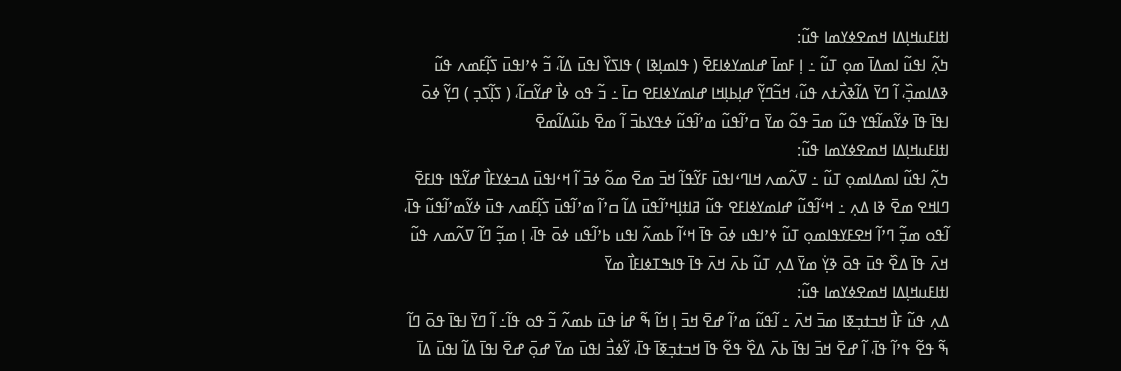ߊߙߊߓߎߞߊ߲ߡߊ ߞߘߐߦߌߘߊ ߟߎ߬:
ߤߍ߲߬ ߊߟߎ߬ ߊߘߡߊ߫ ߘߋ߲ ߠߎ߬ ߸ ߊ߲ ߓߘߊ߫ ߝߊߘߌߦߊߓߐ߫ ( ߟߊߘߊ߲ߢߊ ) ߟߊߖߌ߰ ߊߟߎ߫ ߡߊ߬، ߏ߬ ߦߴߊߟߎ߫ ߖߊ߲߬ߓߘߍ ߟߎ߬ ߢߡߊߘߏ߲߰، ߊ߬ ߣߌ߫ ߡߊ߬ߢߍ߯ߙߍ ߟߎ߬، ߞߏ߬ߣߌ߲߬ ߝߊ߲ߕߊ߲ߞߊ ߝߊߘߌߦߊߓߐ ߛߊ߫ ߸ ߏ߬ ߟߋ ߦߊ߯ ߝߌ߬ߛߊ߬، ( ߖߊ߲߬ߖߏ߲ ) ߣߌ߲߬ ߦߋ߫ ߊߟߊ߫ ߟߊ߫ ߦߌ߬ߘߊ߬ߟߌ ߟߎ߬ ߘߏ߫ ߟߋ߬ ߘߌ߫ ߛߴߊ߬ߟߎ߬ ߘߴߊ߬ߟߎ߬ ߦߟߌߕߏ߫ ߊ߬ ߘߐ߫ ߕߎ߬ߡߊ߬ߘߐ߫
ߊߙߊߓߎߞߊ߲ߡߊ ߞߘߐߦߌߘߊ ߟߎ߬:
ߤߍ߲߬ ߊߟߎ߬ ߊߘߡߊߘߋ߲ ߠߎ߬ ߸ ߜߍ߬ߘߍ ߞߊߣߵߊߟߎ߫ ߓߌ߬ߟߊ߬ ߞߏ߫ ߘߐ߫ ߘߋ߬ ߦߏ߫ ߊ߬ ߞߵߊߟߎ߫ ߡߏߦߌߓߊ߯ ߝߌ߬ߟߊ ߟߊߓߐ߫ ߣߊߞߐ ߘߐ߫ ߢߊ ߡߍ߲ ߸ ߞߵߊ߬ߟߎ߬ ߝߊߘߌߦߊߓߐ ߟߎ߬ ߥߊߙߊ߲ߞߴߊ߬ߟߎ߫ ߡߊ߬ ߛߴߊ߬ ߘߴߊ߬ߟߎ߫ ߖߊ߲߬ߓߘߍ ߟߎ߫ ߦߌ߬ߘߴߊ߬ߟߎ߬ ߟߊ߫، ߊ߬ߟߋ ߘߏ߲߬ ߣߴߊ߬ ߞߐߓߌߟߊߘߋ߲ ߠߎ߬ ߦߴߊߟߎ ߦߋ߫ ߟߊ߫ ߞߵߊ߬ ߕߘߍ߬ ߊߟߎ ߕߴߊ߬ߟߎ ߦߋ߫ ߟߊ߫، ߊ߲ ߘߏ߲߬ ߣߊ߬ ߜߍ߬ߘߍ ߟߎ߬ ߞߍ߫ ߟߊ߫ ߡߐ߰ ߟߎ߫ ߟߋ߫ ߢߌ߲߭ ߘߌ߫ ߡߍ߲ ߠߎ߬ ߕߍ߫ ߞߍ߫ ߟߊ߫ ߟߊߒߠߦߊߓߊ߯ ߘߌ߫
ߊߙߊߓߎߞߊ߲ߡߊ ߞߘߐߦߌߘߊ ߟߎ߬:
ߡߍ߲ ߟߎ߬ ߓߊ߯ ߞߏߙߏ߲ߧߊ ߘߏ߫ ߞߍ߫ ߸ ߊ߬ߟߎ߬ ߘߴߊ߬ ߝߐ߫ ߞߏ߫ ߊ߲ ߞߊ߬ ߒ߬ ߝߊ߭ ߟߎ߫ ߕߘߍ߬ ߏ߬ ߟߋ ߟߊ߬߸ ߊ߬ ߣߌ߫ ߊߟߊ߫ ߟߋ߫ ߣߊ߬ ߒ߬ ߟߐ߬ ߟߴߊ߬ ߟߊ߫، ߊ߬ ߝߐ߫ ߞߏ߫ ߊߟߊ߫ ߕߍ߫ ߡߐ߰ ߟߐ߬ ߟߊ߫ ߞߏߙߏ߲ߧߊ߫ ߟߊ߫، ߌ߬ߦߏ߯ ߊߟߎ߫ ߘߌ߫ ߝߋ߲߫ ߝߐ߫ ߊߟߊ߫ ߡߊ߬ ߊߟߎ߫ ߡߊ߫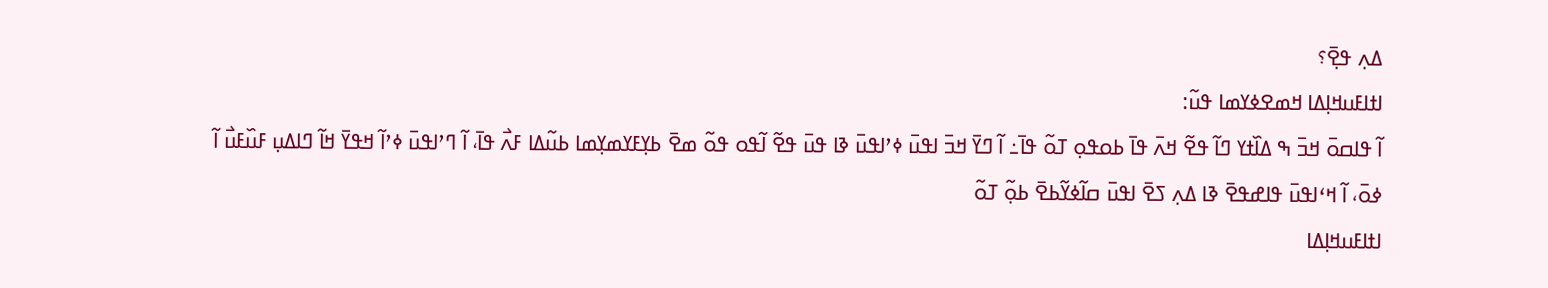ߡߍ߲ ߟߐ߲߫؟
ߊߙߊߓߎߞߊ߲ߡߊ ߞߘߐߦߌߘߊ ߟߎ߬:
ߊ߬ ߟߊߛߋ߫ ߞߏ߫ ߒ ߡߊ߰ߙߌ ߣߊ߬ ߟߐ߬ ߞߍ߫ ߟߊ߫ ߕߋߟߋ߲ ߠߋ߬ ߟߊ߫߸ ߊ߬ ߣߌ߫ ߞߏ߫ ߊߟߎ߫ ߦߴߊߟߎ߫ ߢߊ ߟߎ߫ ߟߐ߬ ߊ߬ߟߋ ߟߋ߬ ߘߐ߫ ߕߌ߲ߓߌߘߌ߲ߘߊ ߕߎ߬ߡߊ ߓߍ߯ ߟߊ߫، ߊ߬ ߣߴߊߟߎ߫ ߦߴߊ߬ ߞߟߌ߫ ߞߊ߬ ߣߊߡߎ߲ ߓߎ߰ߓߎ߯ ߊ߬ ߦߋ߫، ߊ߬ ߞߵߊߟߎ߫ ߟߊߝߟߐ߫ ߢߊ ߡߍ߲ ߖߐ߫ ߊߟߎ߫ ߛߊ߬ߦߌ߬ߕߐ߫ ߕߋ߲߬ ߠߋ߬
ߊߙߊߓߎߞߊ߲ߡߊ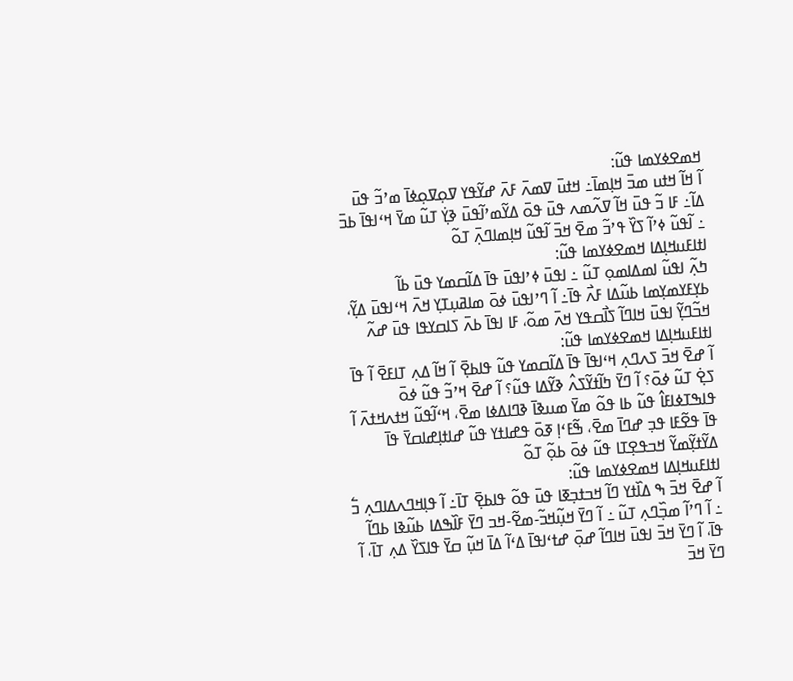ߞߘߐߦߌߘߊ ߟߎ߬:
ߊ߬ ߞߊ߬ ߞߙߎ ߘߏ߫ ߞߊ߲ߘߊ߫߸ ߞߙߎ߫ ߜߘߍ߫ ߓߍ߫ ߝߌ߬ߟߌ ߜߋ߲ߜߋ߲ߦߊ߫ ߘߴߏ߬ ߟߎ߫ ߡߊ߬߸ ߓߊ ߏ߬ ߟߎ߫ ߞߊ߬ ߜߍ߬ߘߍ ߟߎ߫ ߟߋ߫ ߡߌ߬ߘߴߊ߬ߟߎ߫ ߢߌ߲߭ ߠߎ߬ ߘߌ߫ ߞߵߊߟߊ߫ ߕߏ߫ ߸ ߊ߬ߟߎ߬ ߦߴߊ߬ ߖߌ߰ ߟߴߏ߬ ߘߐ߫ ߞߏ߫ ߊ߬ߟߎ߬ ߞߊ߲ߘߊߣߍ߲߫ ߠߋ߬
ߊߙߊߓߎߞߊ߲ߡߊ ߞߘߐߦߌߘߊ ߟߎ߬:
ߤߍ߲߬ ߊߟߎ߬ ߊߘߡߊߘߋ߲ ߠߎ߬ ߸ ߊߟߎ߫ ߦߴߊߟߎ߫ ߟߊ߫ ߡߊ߬ߛߘߌ ߟߎ߫ ߕߊ߬ ߕߌ߲ߓߌߘߌ߲ߘߊ ߕߎ߬ߡߊ ߓߍ߯ ߟߊ߫߸ ߊ߬ ߣߴߊߟߎ߫ ߦߋ߫ ߘߊߥߎ߲ߠߌ߲ ߞߍ߫ ߞߵߊߟߎ߫ ߡߌ߲߬، ߞߏ߬ߣߌ߲߬ ߊߟߎ߫ ߞߊߣߊ߬ ߖߊ߯ߛߟߌ ߞߍ߫ ߘߋ߬، ߓߊ ߊߟߊ߫ ߕߍ߫ ߖߊߛߌߟߊ ߟߎ߫ ߝߍ߬
ߊߙߊߓߎߞߊ߲ߡߊ ߞߘߐߦߌߘߊ ߟߎ߬:
ߊ߬ ߝߐ߫ ߞߏ߫ ߖߍߣߍ߲ ߞߵߊߟߊ߫ ߟߊ߫ ߡߊ߬ߛߘߌ ߟߎ߬ ߟߊߕߐ߲߫ ߊ߬ ߞߊ߬ ߡߍ߲ ߠߊߓߐ߫ ߊ߬ ߟߊ߫ ߖߐ߲߭ ߠߎ߬ ߦߋ߫؟ ߊ߬ ߣߌ߫ ߤߊ߬ߙߌ߬ߖߍ߮ ߢߌ߬ߡߊ ߟߎ߬؟ ߊ߬ ߝߐ߫ ߞߴߏ߬ ߟߎ߬ ߦߋ߫ ߟߊߒߠߦߊߓߊ߮ ߟߎ߬ ߕߊ ߟߋ߬ ߘߌ߫ ߘߎߢߊ߫ ߢߣߊߡߦߊ ߘߐ߫، ߞߵߊ߬ߟߎ߬ ߞߙߍߞߙߍ߫ ߊ߬ ߟߊ߫ ߟߐ߬ߓߊ ߟߏ߲ ߝߣߊ߫ ߘߐ߫، ߒ߬ߓߵߊ߲ ߧߋ߫ ߟߝߊߙߌ ߟߎ߬ ߝߊߙߊ߲ߝߊߛߌ߫ ߟߊ߫ ߡߌ߬ߙߌ߲߬ߘߌ߬ ߞߏߟߐ߲ߠߊ ߟߎ߬ ߦߋ߫ ߕߋ߲߬ ߠߋ߬
ߊߙߊߓߎߞߊ߲ߡߊ ߞߘߐߦߌߘߊ ߟߎ߬:
ߊ߬ ߝߐ߫ ߞߏ߫ ߒ ߡߊ߰ߙߌ ߣߊ߬ ߞߏߙߏ߲ߧߊ ߟߎ߫ ߟߋ߬ ߟߊߕߐ߲߫ ߠߊ߫߸ ߊ߬ ߟߊ߲ߞߣߍߡߊߣߍ߲ ߏ߱ ߸ ߊ߬ ߣߴߊ߬ ߘߏ߲߰ߣߍ߲ ߠߎ߬ ߸ ߊ߬ ߣߌ߫ ߞߎ߲߬ߞߏ߬-ߘߐ߬-ߞߏ ߣߌ߫ ߓߊ߰ߒߡߊ ߕߎ߬ߢߊ ߕߣߊ߬ ߟߊ߫، ߊ߬ ߣߌ߫ ߞߏ߫ ߊߟߎ߫ ߞߊߣߊ߬ ߝߋ߲߫ ߝߙߵߊߟߊ߫ ߡߵߊ߬ ߡߊ߫ ߞߎ߲߬ ߛߌ߫ ߟߊߖߌ߰ ߡߍ߲ ߠߊ߫، ߊ߬ ߣߌ߫ ߞߏ߫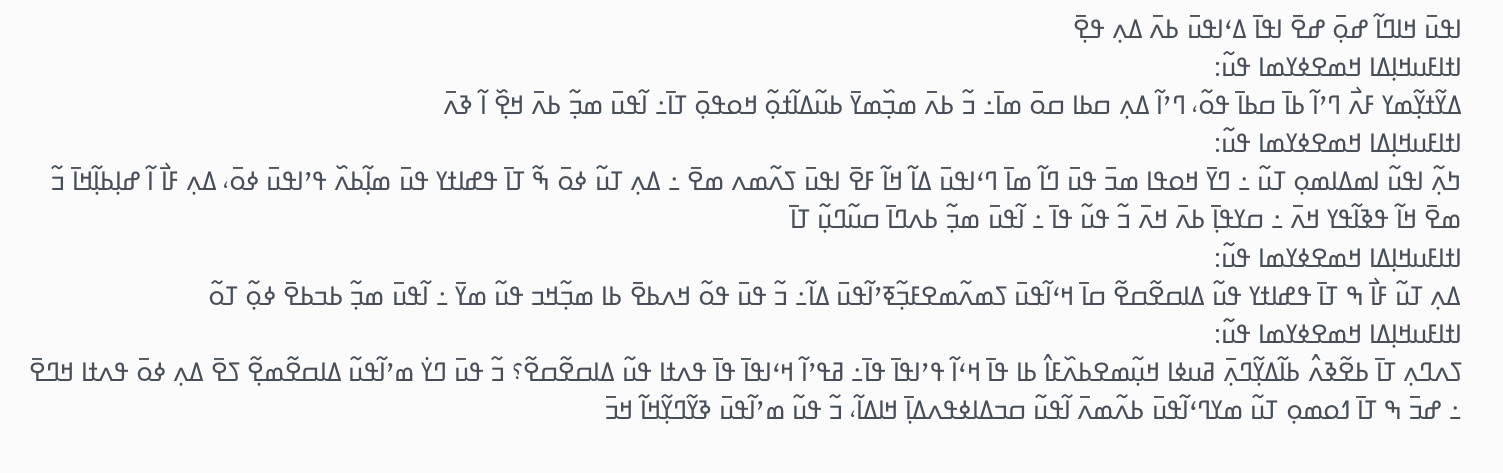ߊߟߎ߫ ߞߊߣߊ߬ ߝߋ߲߫ ߝߐ߫ ߊߟߊ߫ ߡߵߊߟߎ߫ ߕߍ߫ ߡߍ߲ ߟߐ߲߫
ߊߙߊߓߎߞߊ߲ߡߊ ߞߘߐߦߌߘߊ ߟߎ߬:
ߡߌ߬ߙߌ߲߬ߘߌ ߓߍ߯ ߣߴߊ߬ ߕߊ߫ ߛߕߊ߫ ߟߋ߬، ߣߴߊ߬ ߡߍ߲ ߛߕߊ ߛߋ߫ ߘߊ߫߸ ߏ߬ ߕߍ߫ ߘߏ߲߰ߘߌ߫ ߕߎ߬ߡߊ߬ߙߋ߲߬ ߞߋߟߋ߲߫ ߠߊ߫߸ ߊ߬ߟߎ߫ ߘߏ߲߬ ߕߍ߫ ߞߐ߲߰ ߊ߬ ߢߍ߫
ߊߙߊߓߎߞߊ߲ߡߊ ߞߘߐߦߌߘߊ ߟߎ߬:
ߤߍ߲߬ ߊߟߎ߬ ߊߘߡߊߘߋ߲ ߠߎ߬ ߸ ߣߌ߫ ߞߋߟߊ ߘߏ߫ ߟߎ߫ ߣߊ߬ ߘߊ߫ ߣߵߊߟߎ߫ ߡߊ߬ ߞߊ߬ ߓߐ߫ ߊߟߎ߫ ߖߍ߬ߘߍ ߘߐ߫ ߸ ߡߍ߲ ߠߎ߬ ߦߋ߫ ߒ߬ ߠߊ߫ ߟߝߊߙߌ ߟߎ߫ ߘߊ߲߬ߕߍ߰ ߟߴߊߟߎ߫ ߦߋ߫، ߡߍ߲ ߓߊ߯ ߊ߬ ߝߊ߲ߕߊ߲߬ߞߊ߫ ߏ߬ ߘߐ߫ ߞߊ߬ ߟߢߊ߬ߟߌ ߞߍ߫ ߸ ߛߌߟߊ߲߫ ߕߍ߫ ߞߍ߫ ߏ߬ ߟߎ߬ ߟߊ߫ ߸ ߊ߬ߟߎ߫ ߘߏ߲߬ ߕߍߣߊ߫ ߛߎ߬ߣߎ߲߬ ߠߊ߫
ߊߙߊߓߎߞߊ߲ߡߊ ߞߘߐߦߌߘߊ ߟߎ߬:
ߡߍ߲ ߠߎ߬ ߓߊ߯ ߒ ߠߊ߫ ߟߝߊߙߌ ߟߎ߬ ߡߊߛߐ߬ߛߐ߬ ߛߊ߫ ߞߵߊ߬ߟߎ߫ ߖߘߍ߬ߘߐߓߏ߲߬ߧߴߊ߬ߟߎ߫ ߡߊ߬߸ ߏ߬ ߟߎ߫ ߟߋ߬ ߞߍߕߐ߫ ߕߊ ߘߏ߲߬ߞߏ ߟߎ߬ ߘߌ߫ ߸ ߊ߬ߟߎ߫ ߘߏ߲߬ ߕߏߕߐ߫ ߦߋ߲߬ ߠߋ߬
ߊߙߊߓߎߞߊ߲ߡߊ ߞߘߐߦߌߘߊ ߟߎ߬:
ߖߍߣߍ߲ ߠߊ߫ ߕߐ߬ߢߍ߮ ߕߊ߬ߡߌ߲߬ߣߍ߲߫ ߥߎߦߊ ߞߎ߲߬ߘߐߕߍ߰ߓߊ߮ ߕߊ ߟߊ߫ ߞߵߊ߬ ߟߴߊߟߊ߫ ߟߊ߫߸ ߥߟߴߊ߬ ߞߵߊߟߊ߫ ߟߊ߫ ߟߍߙߊ ߟߎ߬ ߡߊߛߐ߬ߛߐ߬؟ ߏ߬ ߟߎ߫ ߣߌ߭ ߘߴߊ߬ߟߎ߬ ߡߊߛߐ߬ߘߐ߲߬ ߖߐ߫ ߡߍ߲ ߦߋ߫ ߟߍߙߊ ߞߣߐ߫ ߸ ߝߏ߫ ߒ ߠߊ߫ ߗߋߘߋ߲ ߠߎ߬ ߘߌߣߵߊ߬ߟߎ߫ ߕߍ߬ߘߍ߫ ߊ߬ߟߎ߬ ߛߏߡߊߦߟߍߡߊ߲߫ ߞߊߡߊ߬، ߏ߬ ߟߎ߬ ߘߴߊ߬ߟߎ߫ ߢߌ߬ߣߌ߲߬ߞߊ߬ ߞߏ߫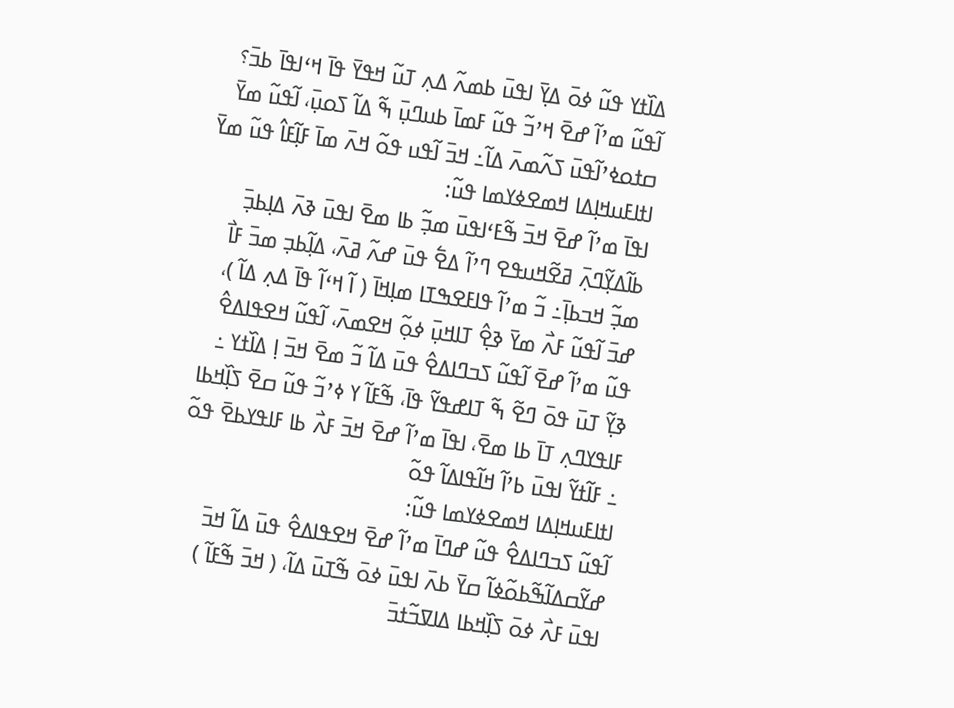ߡߊ߰ߙߌ ߟߎ߬ ߦߋ߫ ߡߌ߲߫ ߊߟߎ߫ ߕߘߍ߬ ߡߍ߲ ߠߎ߬ ߞߟߌ߫ ߟߊ߫ ߞߵߊߟߊ߫ ߕߏ߫؟ ߊ߬ߟߎ߬ ߘߴߊ߬ ߝߐ߫ ߞߴߏ߬ ߟߎ߬ ߓߘߊ߫ ߕߎߣߎ߲߫ ߒ߬ ߡߊ߬ ߖߋߎ߲߫، ߊ߬ߟߎ߬ ߘߌ߫ ߛߙߋߦߴߊ߬ߟߎ߫ ߖߍ߬ߘߍ߫ ߡߊ߬߸ ߞߏ߫ ߊ߬ߟߎ ߟߋ߬ ߞߍ߫ ߘߊ߫ ߓߊ߲߬ߓߊ߮ ߟߎ߬ ߘߌ߫
ߊߙߊߓߎߞߊ߲ߡߊ ߞߘߐߦߌߘߊ ߟߎ߬:
ߊߟߊ߫ ߘߴߊ߬ ߝߐ߫ ߞߏ߫ ߒ߬ߓߵߊߟߎ߫ ߘߏ߲߬ ߕߊ ߘߐ߫ ߊߟߎ߫ ߢߍ߫ ߡߊ߲ߕߏ߲߫ ߕߊ߬ߡߌ߲߬ߣߍ߲߫ ߥߐ߬ߞߎߟߐ ߣߴߊ߬ ߡߐ߱ ߟߎ߫ ߝߍ߬ ߥߍ߫، ߡߊ߲߬ߕߏ߲ ߘߏ߫ ߓߊ߯ ߘߏ߲߬ ߞߏߕߊ߲߫߸ ߏ߬ ߘߴߊ߬ ߟߊߓߐߒߠߊ ߘߊ߲ߞߊ߫ ( ߊ߬ ߞߵߊ߬ ߟߊ߫ ߡߍ߲ ߡߊ߬ )، ߝߏ߫ ߊ߬ߟߎ߬ ߓߍ߯ ߘߌ߫ ߢߐ߲߮ ߠߊߞߎ߲߫ ߦߋ߲߬ ߞߐߘߍ߫، ߊ߬ߟߎ߬ ߞߐߟߊߡߐ߮ ߟߎ߬ ߘߴߊ߬ ߝߐ߫ ߊ߬ߟߎ߬ ߖߏߣߊߡߐ߮ ߟߎ߫ ߡߊ߬ ߏ߬ ߘߐ߫ ߞߏ߫ ߊ߲ ߡߊ߰ߙߌ ߸ ߢߌ߲߬ ߠߎ߫ ߟߋ߫ ߣߐ߬ ߒ߬ ߠߊߝߟߌ߬ ߟߊ߫، ߒ߬ߓߊ߬ ߌ ߦߴߏ߬ ߟߎ߬ ߛߐ߫ ߖߊ߲߰ߞߕߊ ߓߊߟߌߣߍ߲ ߠߊ߫ ߕߊ ߘߐ߫، ߊߟߊ߫ ߘߴߊ߬ ߝߐ߫ ߞߏ߫ ߓߍ߯ ߕߊ ߓߊߟߌߕߐ߫ ߟߋ߬ ߸ ߓߊ߬ߙߌ߬ ߊߟߎ߫ ߕߴߊ߬ ߞߊ߬ߟߊߡߊ߬ ߟߋ߬
ߊߙߊߓߎߞߊ߲ߡߊ ߞߘߐߦߌߘߊ ߟߎ߬:
ߊ߬ߟߎ߬ ߖߏߣߊߡߐ߮ ߟߎ߬ ߝߣߊ߫ ߘߴߊ߬ ߝߐ߫ ߞߐߟߊߡߐ߮ ߟߎ߫ ߡߊ߬ ߞߏ߫ ߝߌ߬ߛߡߊ߬ߒ߬ߕߋ߬ߦߊ߬ ߛߌ߫ ߕߍ߫ ߊߟߎ߫ ߦߋ߫ ߒ߬ߠߎ߫ ߡߊ߬، ( ߞߏ߫ ߒ߬ߓߊ߬ ) ߊߟߎ߫ ߓߍ߯ ߦߋ߫ ߖߊ߲߰ߞߕߊ ߡߊߜߏ߬ߙߏ߫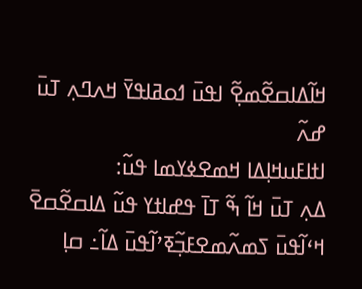ߞߊ߬ߡߊߛߐ߬ߘߐ߲߬ ߊߟߎ߫ ߗߋߥߊߟߌ߫ ߞߍߣߍ߲ ߠߎ߫ ߝߍ߬
ߊߙߊߓߎߞߊ߲ߡߊ ߞߘߐߦߌߘߊ ߟߎ߬:
ߡߍ߲ ߠߎ߫ ߞߊ߬ ߒ߬ ߠߊ߫ ߟߝߊߙߌ ߟߎ߬ ߡߊߛߐ߬ߛߐ߫ ߞߵߊ߬ߟߎ߫ ߖߘߍ߬ߘߐߓߏ߲߬ߧߴߊ߬ߟߎ߫ ߡߊ߬߸ ߛߊ߲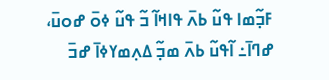ߓߏ߲߬ߘߊ ߟߎ߬ ߕߍ߫ ߟߊߞߊ߬ ߏ߬ ߟߎ߬ ߦߋ߫ ߝߋߎ߫، ߝߣߊ߫߸ ߊ߬ߟߎ߬ ߕߍ߫ ߘߏ߲߬ ߡߍ߲ߘߌߦߊ߫ ߝߏ߫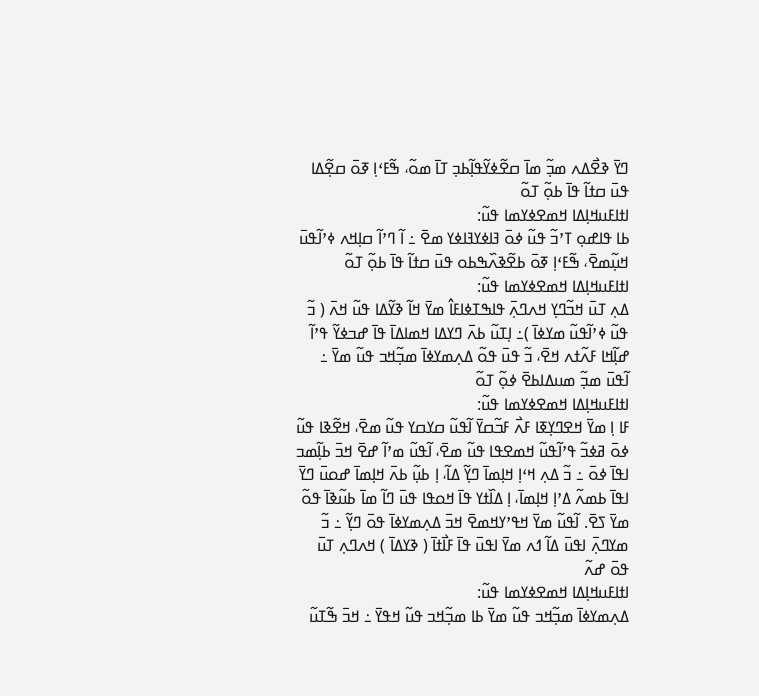ߣߌ߫ ߢߐ߯ߡߍ ߘߏ߲߬ ߘߊ߫ ߛߐ߬ߦߌ߬ߟߊ߲߬ߕߏ߲ ߠߊ߫ ߘߋ߬، ߒ߬ߓߵߊ߲ ߧߋ߫ ߛߐ߲߬ߡߊ ߟߎ߫ ߛߙߊ߬ ߟߊ߫ ߕߋ߲߬ ߠߋ߬
ߊߙߊߓߎߞߊ߲ߡߊ ߞߘߐߦߌߘߊ ߟߎ߬:
ߕߊ ߟߊߝߋ߲ ߠߴߏ߬ ߟߎ߬ ߦߋ߫ ߔߊߦߌߔߊߦߌ ߘߐ߫ ߸ ߊ߬ ߣߴߊ߬ ߛߊ߲ߞߍ ߦߴߊ߬ߟߎ߫ ߞߎ߲߬ߘߐ߫، ߒ߬ߓߵߊ߲ ߧߋ߫ ߕߐ߬ߢߍ߰ߒߕߋ ߟߎ߫ ߛߙߊ߬ ߟߊ߫ ߕߋ߲߬ ߠߋ߬
ߊߙߊߓߎߞߊ߲ߡߊ ߞߘߐߦߌߘߊ ߟߎ߬:
ߡߍ߲ ߠߎ߫ ߞߏ߬ߣߌ߲ ߞߍߣߍ߲߫ ߟߊߒߠߦߊߓߊ߮ ߘߌ߫ ߞߊ߬ ߢߌ߬ߡߊ ߟߎ߬ ߞߍ߫ ( ߏ߬ ߟߎ߬ ߦߴߊ߬ߟߎ߬ ߘߌߦߊ߫ )߸ ߊ߲ߠߎ߬ ߕߍ߫ ߣߌߡߊ ߞߘߊߡߊ߫ ߟߊ߫ ߝߏߦߌ߬ ߟߴߊ߬ ߝߊ߲߬ߞߊ ߓߍ߬ߙߍ ߞߐ߫، ߏ߬ ߟߎ߫ ߟߋ߬ ߡߍ߲ߘߌߦߊ߫ ߘߏ߲߬ߞߏ ߟߎ߬ ߘߌ߫ ߸ ߊ߬ߟߎ߫ ߘߏ߲߬ ߘߎߡߊߕߐ߫ ߦߋ߲߬ ߠߋ߬
ߊߙߊߓߎߞߊ߲ߡߊ ߞߘߐߦߌߘߊ ߟߎ߬:
ߓߊ ߊ߲ ߘߌ߫ ߞߐߣߌ߲ߧߊ ߓߍ߯ ߓߏ߬ߛߌ߫ ߊ߬ߟߎ߬ ߛߌߛߌ ߟߎ߬ ߘߐ߫، ߞߐ߬ߢߊ ߟߎ߬ ߦߋ߫ ߥߦߏ߬ ߟߴߊ߬ߟߎ߬ ߞߘߐߟߊ ߟߎ߬ ߘߐ߫، ߊ߬ߟߎ߬ ߘߴߊ߬ ߝߐ߫ ߞߏ߫ ߕߊ߲߬ߘߏ ߊߟߊ߫ ߦߋ߫ ߸ ߏ߬ ߡߍ߲ ߞߵߊ߲ ߞߊ߲ߘߊ߫ ߣߌ߲߬ ߡߊ߬، ߊ߲ ߕߎ߲߬ ߕߍ߫ ߞߊ߲ߘߊ߫ ߝߋߎ߫ ߣߌ߫ ߊߟߊ߫ ߕߘߍ߬ ߡߴߊ߲ ߞߊ߲ߘߊ߫، ߊ߲ ߡߊ߰ߙߌ ߟߊ߫ ߞߋߟߊ ߟߎ߫ ߣߊ߬ ߘߊ߫ ߕߎ߬ߢߊ߫ ߟߋ߬ ߘߌ߫ ߖߐ߫. ߊ߬ߟߎ߬ ߘߌ߫ ߞߟߴߌߞߘߐ߫ ߞߏ߫ ߡߍ߲ߘߌߦߊ߫ ߟߋ߫ ߣߌ߲߬ ߸ ߏ߬ ߘߌߣߍ߲߫ ߊߟߎ߫ ߡߊ߬ ߗߍ ߘߌ߫ ߊߟߎ߫ ߟߊ߫ ߓߊ߯ߙߊ߫ ( ߢߌߡߊ߫ ) ߞߍߣߍ߲ ߠߎ߫ ߟߋ߫ ߝߍ߬
ߊߙߊߓߎߞߊ߲ߡߊ ߞߘߐߦߌߘߊ ߟߎ߬:
ߡߍ߲ߘߌߦߊ߫ ߘߏ߲߬ߞߏ ߟߎ߬ ߘߌ߫ ߕߊ ߘߏ߲߬ߞߏ ߟߎ߬ ߞߟߌ߫ ߸ ߞߏ߫ ߒ߬ߠߎ߬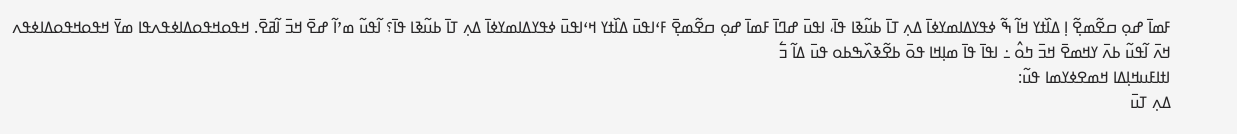ߓߘߊ߫ ߝߋ߲ ߛߐ߬ߘߐ߲߬ ߊ߲ ߡߊ߰ߙߌ ߞߊ߬ ߒ߬ ߦߟߌߡߊߘߌߦߊ߫ ߡߍ߲ ߠߊ߫ ߕߎ߬ߢߊ ߟߊ߫، ߊߟߎ߫ ߝߣߊ߫ ߓߘߊ߫ ߝߋ߲ ߛߐ߬ߘߐ߲߫ ߓߵߊߟߎ߫ ߡߊ߰ߙߌ ߞߵߊߟߎ߫ ߦߟߌߡߊߘߌߦߊ߫ ߡߍ߲ ߠߊ߫ ߕߎ߬ߢߊ ߟߊ߫؟ ߊ߬ߟߎ߬ ߘߴߊ߬ ߝߐ߫ ߞߏ߫ ߊ߬ߥߐ߫. ߞߟߋߞߟߋߡߊߦߟߍߟߊ ߘߌ߫ ߞߟߋߞߟߋߡߊߦߟߍ ߞߍ߫ ߊ߬ߟߎ߬ ߕߍ߫ ߌߞߘߐ߫ ߞߏ߫ ߤߋ߮ ߸ ߊߟߊ߫ ߟߊ߫ ߘߊ߲ߞߊ ߟߋ߫ ߕߐ߬ߢߍ߰ߒߕߋ ߟߎ߫ ߡߊ߬ ߏ߱
ߊߙߊߓߎߞߊ߲ߡߊ ߞߘߐߦߌߘߊ ߟߎ߬:
ߡߍ߲ ߠߎ߫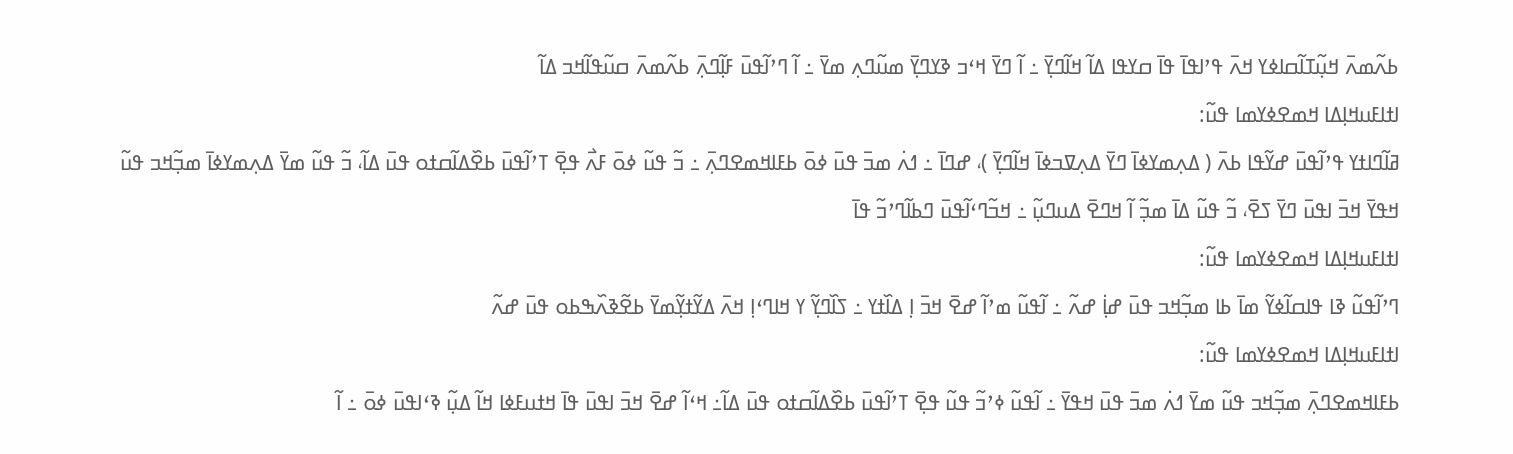ߕߍ߬ߘߍ߫ ߞߎ߲߬ߠߊ߬ߛߊߦߌ ߞߍ߫ ߟߴߊߟߊ߫ ߟߊ߫ ߛߌߟߊ ߡߊ߬ ߞߊ߬ߣߌ߲߫ ߸ ߊ߬ ߣߌ߫ ߞߵߏ ߢߌߣߌ߲߫ ߘߎ߬ߣߍ߲ ߘߌ߫ ߸ ߊ߬ ߣߴߊ߬ߟߎ߫ ߓߊ߲߬ߣߍ߲߫ ߕߍ߬ߘߍ߫ ߛߎ߬ߟߊ߬ߞߏ ߡߊ߬
ߊߙߊߓߎߞߊ߲ߡߊ ߞߘߐߦߌߘߊ ߟߎ߬:
ߥߊ߬ߣߊߙߌ ߟߴߊ߬ߟߎ߫ ߝߌ߬ߟߊ ߕߍ߫ ( ߡߍ߲ߘߌߦߊ߫ ߣߌ߫ ߡߍ߲ߜߏߦߊ߫ ߞߊ߬ߣߌ߲߫ )، ߝߣߊ߫ ߸ ߗߍ߭ ߘߏ߫ ߟߎ߫ ߦߋ߫ ߕߓߊߞߘߐߣߍ߲߫ ߸ ߏ߬ ߟߎ߬ ߦߋ߫ ߓߍ߯ ߟߐ߲߫ ߠߴߊ߬ߟߎ߫ ߕߐ߰ߡߊ߬ߛߙߋ ߟߎ߫ ߡߊ߬، ߏ߬ ߟߎ߬ ߘߌ߫ ߡߍ߲ߘߌߦߊ߫ ߘߏ߲߬ߞߏ ߟߎ߬ ߞߟߌ߫ ߞߏ߫ ߊߟߎ߫ ߣߌ߫ ߖߐ߫، ߏ߬ ߟߎ߬ ߡߊ߫ ߘߏ߲߬ ߊ߬ ߞߣߐ߫ ߡߎߣߎ߲߬ ߸ ߞߏ߬ߣߵߊ߬ߟߎ߫ ߣߕߊ߬ߣߴߏ߬ ߟߊ߫
ߊߙߊߓߎߞߊ߲ߡߊ ߞߘߐߦߌߘߊ ߟߎ߬:
ߣߴߊ߬ߟߎ߬ ߢߊ ߟߊߛߊ߬ߦߌ߬ ߘߊ߫ ߕߊ ߘߏ߲߬ߞߏ ߟߎ߫ ߝߊ߲߭ ߝߍ߬ ߸ ߊ߬ߟߎ߬ ߘߴߊ߬ ߝߐ߫ ߞߏ߫ ߊ߲ ߡߊ߰ߙߌ ߸ ߖߊ߰ߣߌ߲߬ ߌ ߞߊߣߵߊ߲ ߞߍ߫ ߡߌ߬ߙߌ߲߬ߘߌ߫ ߕߐ߬ߢߍ߰ߒߕߋ ߟߎ߫ ߝߍ߬
ߊߙߊߓߎߞߊ߲ߡߊ ߞߘߐߦߌߘߊ ߟߎ߬:
ߕߓߊߞߘߐߣߍ߲߫ ߘߏ߲߬ߞߏ ߟߎ߬ ߘߌ߫ ߗߍ߭ ߘߏ߫ ߟߎ߫ ߞߟߌ߫ ߸ ߊ߬ߟߎ߬ ߦߴߏ߬ ߟߎ߬ ߟߐ߲߫ ߠߴߊ߬ߟߎ߫ ߕߐ߰ߡߊ߬ߛߙߋ ߟߎ߫ ߡߊ߬߸ ߞߵߊ߬ ߝߐ߫ ߞߏ߫ ߊߟߎ߫ ߟߊ߫ ߞߙߎߓߦߊ ߞߊ߬ ߡߎ߲߬ ߢߵߊߟߎ߫ ߦߋ߫ ߸ ߊ߬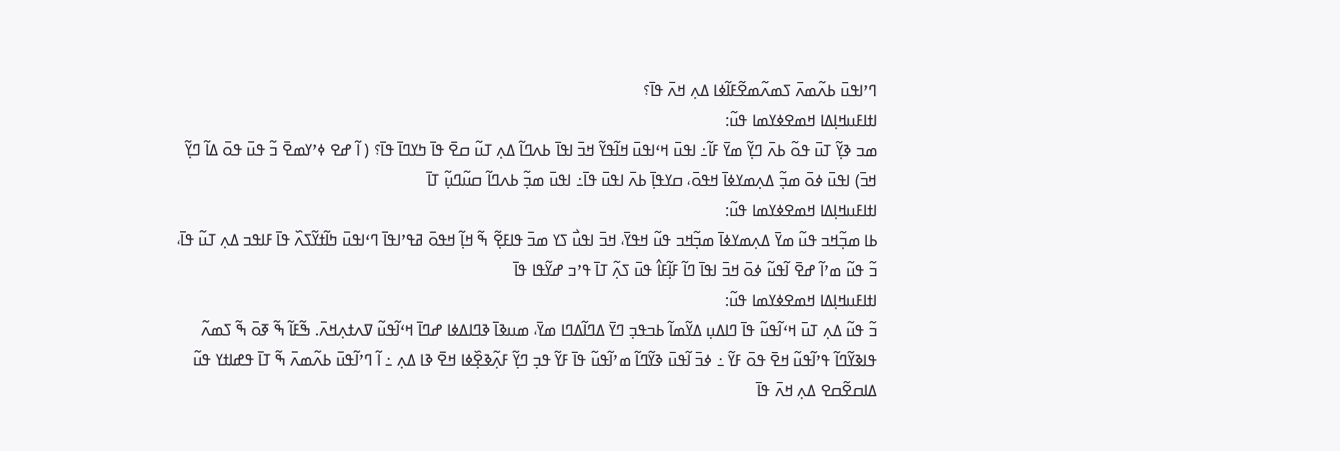ߣߴߊߟߎ߫ ߕߍ߬ߘߍ߫ ߖߘߍ߬ߘߐ߬ߓߊ߬ߦߊ ߡߍ߲ ߞߍ߫ ߟߊ߫؟
ߊߙߊߓߎߞߊ߲ߡߊ ߞߘߐߦߌߘߊ ߟߎ߬:
ߘߏ ߢߌ߲߬ ߠߎ߫ ߟߋ߬ ߕߍ߫ ߣߌ߲߬ ߘߌ߫ ߓߊ߬߸ ߊߟߎ߫ ߞߵߊߟߎ߫ ߞߊ߬ߟߌ߬ ߞߏ߫ ߊߟߊ߫ ߕߍߣߊ߬ ߡߍ߲ ߠߎ߬ ߛߐ߫ ߟߊ߫ ߤߌߣߊ߫ ߟߊ߫؟ ( ߊ߬ ߝߐ ߦߴߌߘߐ߫ ߏ߬ ߟߎ߫ ߟߋ߫ ߡߊ߬ ߣߌ߲߬ ߞߏ߫) ߊߟߎ߫ ߦߋ߫ ߘߏ߲߬ ߡߍ߲ߘߌߦߊ߫ ߞߟߋ߫، ߛߌߟߊ߲߫ ߕߍ߫ ߊߟߎ߫ ߟߊ߫߸ ߊߟߎ߫ ߘߏ߲߬ ߕߍߣߊ߬ ߛߎ߬ߣߎ߲߬ ߠߊ߫
ߊߙߊߓߎߞߊ߲ߡߊ ߞߘߐߦߌߘߊ ߟߎ߬:
ߕߊ ߘߏ߲߬ߞߏ ߟߎ߬ ߘߌ߫ ߡߍ߲ߘߌߦߊ߫ ߘߏ߲߬ߞߏ ߟߎ߬ ߞߟߌ߫، ߞߏ߫ ߊߟߎ߯ ߖߌ ߘߏ߫ ߟߊߓߐ߲߬ ߒ߬ ߞߊ߲߬ ߞߟߋ߫ ߥߟߴߊߟߊ߫ ߣߵߊߟߎ߫ ߤߊ߬ߙߌ߬ߖߍ߰ ߟߊ߫ ߓߊߟߏ ߡߍ߲ ߠߎ߬ ߟߊ߫، ߏ߬ ߟߎ߬ ߘߴߊ߬ ߝߐ߫ ߊ߬ߟߎ߬ ߦߋ߫ ߞߏ߫ ߊߟߊ߫ ߣߊ߬ ߓߊ߲߬ߓߊ߮ ߟߎ߫ ߖߍ߲߬ ߠߊ߫ ߟߴߏ ߝߌ߬ߟߊ ߟߊ߫
ߊߙߊߓߎߞߊ߲ߡߊ ߞߘߐߦߌߘߊ ߟߎ߬:
ߏ߬ ߟߎ߬ ߡߍ߲ ߠߎ߫ ߞߵߊ߬ߟߎ߬ ߟߊ߫ ߣߊߡߎ߲ ߡߌ߬ߘߊ߬ ߕߏߟߏ߲ ߣߌ߫ ߡߣߊ߬ߡߣߊ ߘߌ߫، ߘߎߢߊ߫ ߢߣߊߡߦߊ ߝߣߊ߫ ߞߵߊ߬ߟߎ߬ ߜߍߙߍ߲ߞߍ߫. ߒ߬ߓߊ߬ ߒ߬ ߧߋ߫ ߒ߬ ߖߘߍ߬ ߟߊߢߌ߬ߣߊ߬ ߟߴߊ߬ߟߎ߬ ߞߐ߫ ߟߋ߫ ߓߌ߬ ߸ ߦߏ߫ ߊ߬ߟߎ߫ ߢߌ߬ߣߊ߬ ߘߴߊ߬ߟߎ߬ ߟߊ߫ ߓߌ߬ ߟߏ߲ ߣߌ߲߬ ߓߍ߲߬ߢߐ߲߰ߦߊ ߞߐ߫ ߢߊ ߡߍ߲ ߸ ߊ߬ ߣߴߊ߬ߟߎ߫ ߕߍ߬ߘߍ߫ ߒ߬ ߠߊ߫ ߟߝߊߙߌ ߟߎ߬ ߡߊߛߐ߬ߛߐ ߡߍ߲ ߞߍ߫ ߟߊ߫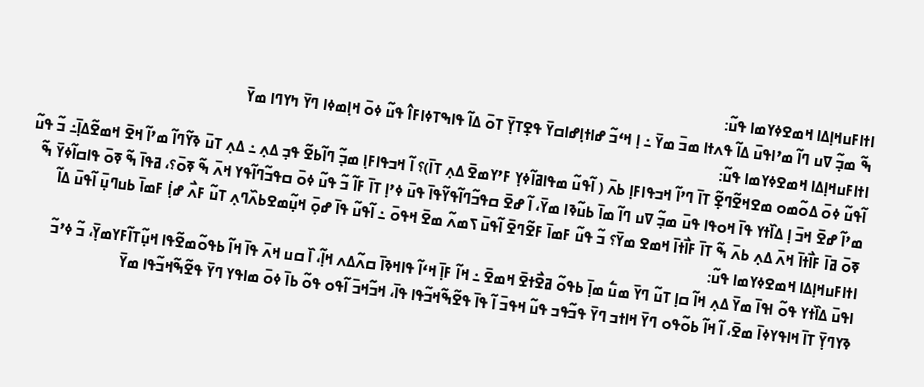ߊߙߊߓߎߞߊ߲ߡߊ ߞߘߐߦߌߘߊ ߟߎ߬:
ߒ߬ ߘߏ߲߬ ߜߎ ߣߊ߬ ߘߴߊߟߎ߫ ߡߊ߬ ߟߍߙߊ ߘߏ߫ ߘߌ߫ ߸ ߊ߲ ߞߵߏ߬ ߝߊߙߊ߲ߝߊߛߌ߫ ߟߐ߲ߠߌ߲߫ ߠߋ߫ ߡߊ߬ ߟߊߒߠߦߊߓߊ߮ ߟߎ߬ ߦߋ߫ ߞߊ߲ߘߦߊ ߣߌ߫ ߤߌߣߊ ߘߌ߫
ߊߙߊߓߎߞߊ߲ߡߊ ߞߘߐߦߌߘߊ ߟߎ߬:
ߊ߬ߟߎ߬ ߦߋ߫ ߡߋ߬ߘߋ ߘߐߞߐ߬ߣߐ߲߬ ߠߊ߫ ߣߴߊ߬ ߞߏߟߊߓߊ߲ ߕߍ߫ ( ߊ߬ߟߎ߬ ߘߟߊߥߊ߬ߦߌ߲ ߓߴߌߘߐ߫ ߡߍ߲ ߠߊ߫)؟ ߊ߬ ߞߏߟߊߓߊ߲ ߘߏ߲߬ ߣߊ߬ߕߐ߬ ߟߏ߲ ߡߍ߲ ߸ ߡߍ߲ ߠߎ߫ ߢߌ߬ߣߊ߬ ߘߴߊ߬ ߞߐ߫ ߞߘߐ߬ߡߊ߲߫߸ ߏ߬ ߟߎ߬ ߘߴߊ߬ ߝߐ߫ ߞߏ߫ ߊ߲ ߡߊ߰ߙߌ ߟߊ߫ ߞߋߟߊ ߟߎ߫ ߘߏ߲߬ ߜߎ ߣߊ߬ ߘߊ߫ ߕߎ߬ߢߊ ߘߌ߫، ߊ߬ ߝߐ߫ ߛߟߏ߬ߣߊ߬ߟߌ߬ߟߊ߫ ߟߎ߫ ߦߴߊ߲ ߠߊ߫ ߓߊ߬ ߏ߬ ߟߎ߬ ߦߋ߫ ߛߟߏ߬ߣߊ߬ߟߌ ߞߍ߫ ߒ߬ ߧߋ߫؟، ߥߟߊ߫ ߒ߬ ߧߋ߫ ߟߊߛߊ߬ߦߌ߫ ߒ߬ ߧߋ߫ ߥߊ߫ ߓߊ߯ߙߊ߫ ߞߍ߫ ߡߍ߲ ߕߍ߫ ߒ߬ ߠߊ߫ ߓߊ߯ߙߊ߫ ߞߘߐ ߘߌ߫؟ ߏ߬ ߟߎ߬ ߓߘߊ߫ ߓߐ߬ߣߐ߫ ߊ߬ߟߎ߫ ߖߘߍ߬ ߘߐ߫ ߞߟߋ߫ ߸ ߊ߬ߟߎ߬ ߟߊ߫ ߝߋ߲߫ ߞߎ߲߬ߘߐߕߍ߰ߣߍ߲ ߠߎ߬ ߓߍ߯ ߝߊ߲߭ ߓߘߊ߫ ߕߎߣߎ߲߫ ߊ߬ߟߎ߫ ߡߊ߬
ߊߙߊߓߎߞߊ߲ߡߊ ߞߘߐߦߌߘߊ ߟߎ߬:
ߊߟߎ߫ ߡߊ߰ߙߌ ߟߋ߬ ߊߟߊ߫ ߘߌ߫ ߡߍ߲ ߞߊ߬ ߛߊ߲ ߠߎ߬ ߣߌ߫ ߘߎ߱ ߘߊ߲߫ ߕߟߋ߬ ߥߐ߯ߙߐ߫ ߞߘߐ߫ ߸ ߞߊ߬ ߓߊ߲߫ ߞߵߊ߬ ߟߊߞߢߊ߫ ߛߍ߬ߡߍ ߞߊ߲߬، ߊ߰ ߛߎ ߞߍ߫ ߟߊ߫ ߞߊ߬ ߕߟߋ߬ߘߐ߬ߟߊ ߞߎ߲߬ߠߊ߬ߓߌߘߌ߲߫، ߏ߬ ߦߴߏ߬ ߢߌߣߌ߲߫ ߠߊ߫ ߞߊߟߌߦߊ߫ ߘߐ߫، ߊ߬ ߞߊ߬ ߕߋ߬ߟߋ ߣߌ߫ ߞߊߙߏ ߣߌ߫ ߟߏ߬ߟߏ ߟߎ߬ ߞߟߏ߫ ߊ߬ ߟߊ߫ ߟߐ߬ߒ߬ߞߏ߬ߟߊ ߟߊ߫، ߞߏ߬ߞߏ߫ ߊ߬ߟߋ ߟߋ߬ ߕߊ߫ ߦߋ߫ ߘߊߟߌ ߣߌ߫ ߟߐ߬ߒ߬ߞߏ߬ߟߊ ߘߌ߫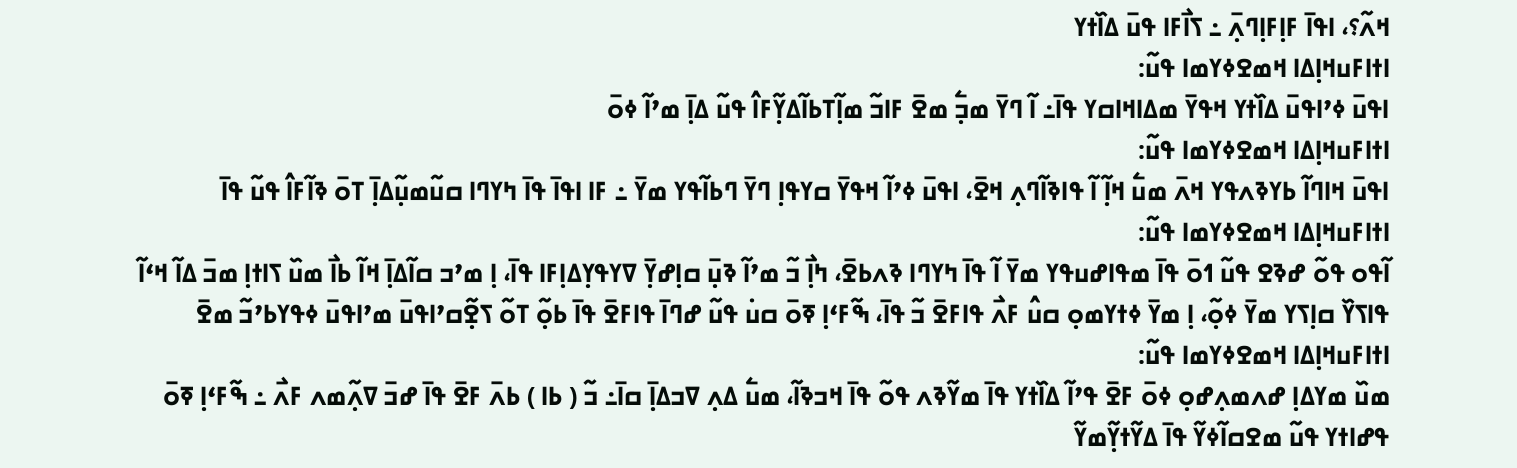ߞߍ߬؟، ߊߟߊ߫ ߓߊ߲ߓߊ߲ߣߍ߲߫ ߸ ߖߊ߯ߓߊ ߟߎ߫ ߡߊ߰ߙߌ
ߊߙߊߓߎߞߊ߲ߡߊ ߞߘߐߦߌߘߊ ߟߎ߬:
ߊߟߎ߫ ߦߴߊߟߎ߫ ߡߊ߰ߙߌ ߞߟߌ߫ ߘߡߊߞߊߛߌ ߟߊ߫߸ ߊ߬ ߣߌ߫ ߘߏ߲߱ ߘߐ߫ ߓߊߏ߬ ߘߊ߲߬ߠߕߊ߬ߡߌ߲߬ߓߊ߮ ߟߎ߬ ߡߊ߲߫ ߘߴߊ߬ ߦߋ߫
ߊߙߊߓߎߞߊ߲ߡߊ ߞߘߐߦߌߘߊ ߟߎ߬:
ߊߟߎ߫ ߞߊߣߊ߬ ߕߌߢߍߟߌ ߞߍ߫ ߘߎ߱ ߞߊ߲߬ ߊ߬ ߟߊߢߊ߬ߣߍ߲ ߞߐ߫، ߊߟߎ߫ ߦߴߊ߬ ߞߟߌ߫ ߛߌߟߊ߲ ߣߌ߫ ߣߕߊ߬ߟߌ ߘߌ߫ ߸ ߓߊ ߊߟߊ߫ ߟߊ߫ ߤߌߣߊ ߛߎ߬ߘߎ߲߬ߡߊ߲߫ ߠߋ߫ ߢߊ߬ߓߊ߮ ߟߎ߬ ߟߊ߫
ߊߙߊߓߎߞߊ߲ߡߊ ߞߘߐߦߌߘߊ ߟߎ߬:
ߊ߬ߟߋ ߟߋ߬ ߝߢߐ ߟߎ߬ ߗߋ߫ ߟߊ߫ ߘߟߊߝߎߟߌ ߘߌ߫ ߊ߬ ߟߊ߫ ߤߌߣߊ ߢߍߕߐ߫، ߤߊ߲߯ ߏ߬ ߘߴߊ߬ ߢߎ߲߫ ߛߊ߲ߝߌ߲߫ ߜߌߟߌ߲ߡߊ߲ߓߊ ߟߊ߫، ߊ߲ ߘߴߏ ߛߊ߬ߡߊ߲߫ ߞߊ߬ ߕߊ߯ ߘߎ߰ ߖߊߙߊ߲ ߘߏ߫ ߡߊ߬ ߞߵߊ߬ ߟߊߖߌ߰ ߛߊ߲ߖߌ ߘߌ߫ ߦߋ߲߬، ߊ߲ ߘߌ߫ ߦߙߌߘߋ߲ ߛߎ߮ ߓߍ߯ ߟߊߓߐ߫ ߏ߬ ߟߊ߫، ߒ߬ߓߵߊ߲ ߧߋ߫ ߛߎ߭ ߟߎ߬ ߝߣߊ߫ ߟߊߓߐ߫ ߟߊ߫ ߕߋ߲߬ ߠߋ߬ ߖߐ߲߬ߛߴߊߟߎ߫ ߘߴߊߟߎ߫ ߦߟߌߕߴߏ߬ ߘߐ߫
ߊߙߊߓߎߞߊ߲ߡߊ ߞߘߐߦߌߘߊ ߟߎ߬:
ߘߎ߰ ߘߌߡߊ߲ ߝߍߘߍ߲ߝߋ߲ ߦߋ߫ ߓߐ߫ ߟߴߊ߬ ߡߊ߰ߙߌ ߟߊ߫ ߘߌ߬ߢߍ ߟߋ߬ ߟߊ߫ ߞߏߢߊ߬، ߘߎ߱ ߡߍ߲ ߜߏߡߊ߲߫ ߛߊ߫߸ ߏ߬ ( ߕߊ ) ߕߍ߫ ߓߐ߫ ߟߊ߫ ߝߏ߫ ߜߍ߲߬ߘߍ ߓߍ߯ ߸ ߒ߬ߓߵߊ߲ ߧߋ߫ ߟߝߊߙߌ ߟߎ߬ ߘߐߛߊ߬ߦߌ߬ ߟߊ߫ ߡߌ߬ߙߌ߲߬ߘߌ߬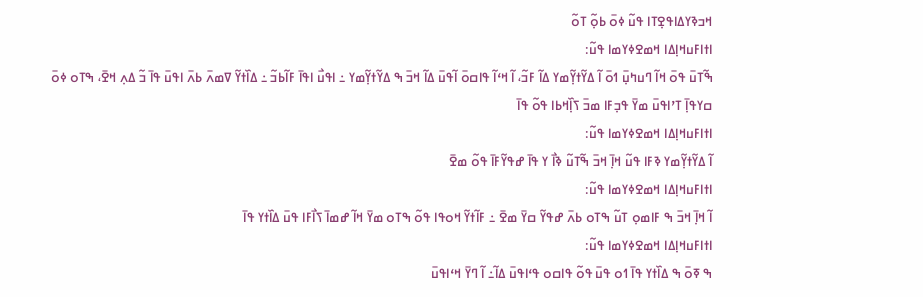ߞߏߢߌߡߊߟߐ߲ߠߊ ߟߎ߬ ߦߋ߫ ߕߋ߲߬ ߠߋ߬
ߊߙߊߓߎߞߊ߲ߡߊ ߞߘߐߦߌߘߊ ߟߎ߬:
ߒ߬ߠߎ߫ ߟߋ߫ ߞߊ߬ ߣߎߤߎ߲߫ ߗߋ߫ ߊ߬ ߡߌ߬ߙߌ߲߬ߘߌ ߡߊ߬ ߓߏ߬، ߊ߬ ߞߵߊ߬ ߟߊߛߋ߫ ߊ߬ߟߎ߫ ߡߊ߬ ߞߏ߫ ߒ ߡߌ߬ߙߌ߲߬ߘߌ ߸ ߊߟߎ߯ ߊߟߊ߫ ߓߊ߬ߕߏ߬ ߸ ߡߊ߰ߙߌ߬ ߜߘߍ߫ ߕߍ߫ ߊߟߎ߫ ߟߊ߫ ߏ߬ ߡߍ߲ ߞߐ߫، ߒߠߋ ߦߋ߫ ߛߌߟߊ߲߫ ߠߴߊߟߎ߫ ߘߌ߫ ߟߏ߲ߓߊ ߘߏ߫ ߖߊ߲߰ߞߕߊ ߟߋ߬ ߟߊ߫
ߊߙߊߓߎߞߊ߲ߡߊ ߞߘߐߦߌߘߊ ߟߎ߬:
ߊ߬ ߡߌ߬ߙߌ߲߬ߘߌ ߢߓߊ ߟߎ߬ ߞߊ߲߫ ߞߏ߫ ߒ߬ߠߎ߬ ߢߊ߯ ߌ ߟߊ߫ ߝߟߌ߬ߓߊ߫ ߟߋ߬ ߘߐ߫
ߊߙߊߓߎߞߊ߲ߡߊ ߞߘߐߦߌߘߊ ߟߎ߬:
ߊ߬ ߞߊ߲߫ ߞߏ߫ ߒ ߓߊߘߋ߲ ߠߎ߬ ߒߠߋ ߕߍ߫ ߝߟߌ߬ ߛߌ߫ ߘߐ߫ ߸ ߓߊ߬ߙߌ߬ ߞߋߟߊ ߟߋ߬ ߒߠߋ ߘߌ߫ ߞߊ߬ ߝߘߊ߫ ߖߊ߯ߓߊ ߟߎ߫ ߡߊ߰ߙߌ ߟߊ߫
ߊߙߊߓߎߞߊ߲ߡߊ ߞߘߐߦߌߘߊ ߟߎ߬:
ߒ ߧߋ߫ ߒ ߡߊ߰ߙߌ ߟߊ߫ ߗߋ ߟߎ߫ ߟߋ߬ ߟߊߛߋ ߟߵߊߟߎ߫ ߡߊ߬߸ ߊ߬ ߣߌ߫ ߞߵߊߟߎ߫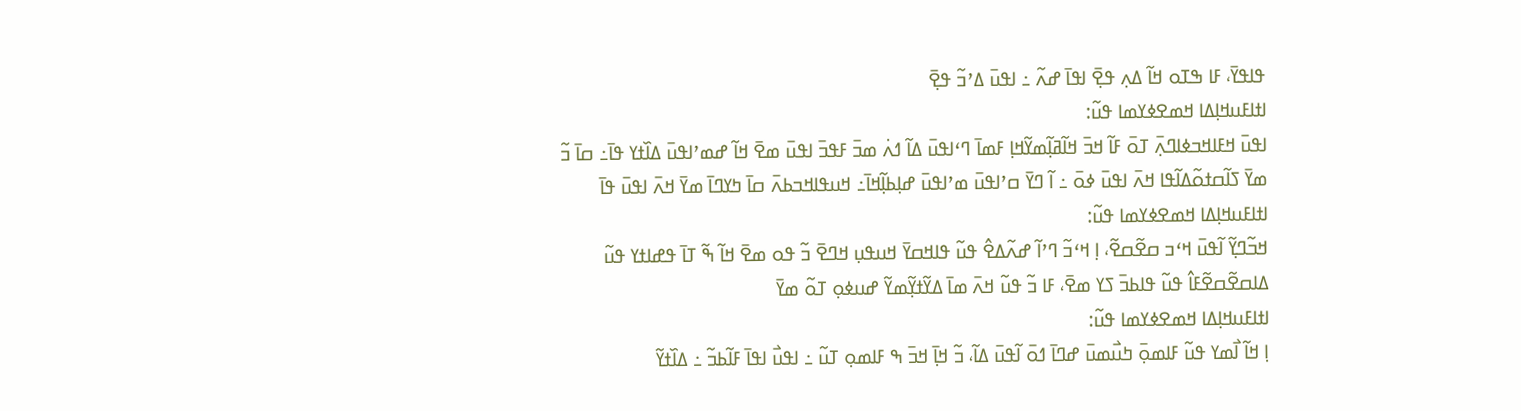ߟߊߟߌ߫، ߓߊ ߒߠߋ ߞߊ߬ ߡߍ߲ ߟߐ߲߫ ߊߟߊ߫ ߝߍ߬ ߸ ߊߟߎ߫ ߡߴߏ߬ ߟߐ߲߫
ߊߙߊߓߎߞߊ߲ߡߊ ߞߘߐߦߌߘߊ ߟߎ߬:
ߊߟߎ߫ ߞߓߊߞߏߦߊߣߍ߲߫ ߠߋ߫ ߓߊ߬ ߞߏ߫ ߞߊ߬ߥߊ߲߬ߘߌ߬ߞߊ߲ ߓߘߊ߫ ߣߵߊߟߎ߫ ߡߊ߬ ߗߍ߭ ߘߏ߫ ߓߟߏ߫ ߊߟߎ߫ ߘߐ߫ ߞߊ߬ ߝߘߴߊߟߎ߫ ߡߊ߰ߙߌ ߟߊ߫߸ ߛߊ߫ ߏ߬ ߘߌ߫ ߖߊ߬ߛߙߋ߬ߡߊ߬ߟߊ ߞߍ߫ ߊߟߎ߫ ߦߋ߫ ߸ ߊ߬ ߣߌ߫ ߛߴߊߟߎ߫ ߘߴߊߟߎ߫ ߝߊ߲ߕߊ߲߬ߞߊ߫߸ ߞߎߟߊߞߏߕߍ߫ ߛߊ߫ ߤߌߣߊ߫ ߘߌ߫ ߞߍ߫ ߊߟߎ߫ ߟߊ߫
ߊߙߊߓߎߞߊ߲ߡߊ ߞߘߐߦߌߘߊ ߟߎ߬:
ߞߏ߬ߣߌ߲߬ ߊ߬ߟߎ߫ ߞߵߏ ߛߐ߬ߛߐ߬، ߊ߲ ߞߵߏ߬ ߣߴߊ߬ ߝߍ߬ߡߐ߮ ߟߎ߬ ߟߊߞߛߌ߫ ߞߎߟߎ߲ ߞߣߐ߫ ߏ߬ ߟߋ ߘߐ߫ ߞߊ߬ ߒ߬ ߠߊ߫ ߟߝߊߙߌ ߟߎ߬ ߡߊߛߐ߬ߛߐ߬ߓߊ߮ ߟߎ߬ ߟߊߕߏ߫ ߖߌ ߘߐ߫، ߓߊ ߏ߬ ߟߎ߬ ߞߍ߫ ߘߊ߫ ߡߌ߬ߙߌ߲߬ߘߌ߬ ߝߎߦߋ߲ ߠߋ߬ ߘߌ߫
ߊߙߊߓߎߞߊ߲ߡߊ ߞߘߐߦߌߘߊ ߟߎ߬:
ߊ߲ ߞߊ߬ ߊ߯ߘߌ ߟߎ߬ ߓߊߘߋ߲߫ ߤߎ߯ߘߎ߫ ߝߣߊ߫ ߗߋ߫ ߊ߬ߟߎ߫ ߡߊ߬، ߏ߬ ߞߊ߲߫ ߞߏ߫ ߒ ߓߊߘߋ߲ ߠߎ߬ ߸ ߊߟߎ߯ ߊߟߊ߫ ߓߊ߬ߕߏ߬ ߸ ߡߊ߰ߙߌ߬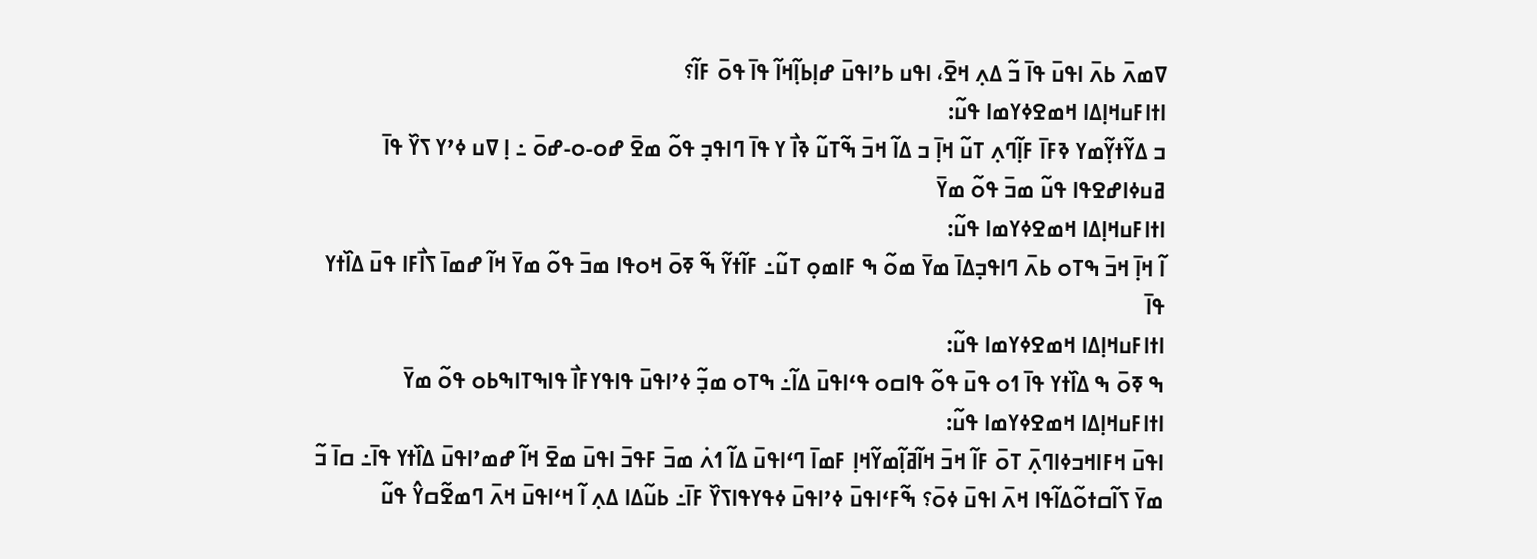ߜߘߍ߫ ߕߍ߫ ߊߟߎ߫ ߟߊ߫ ߏ߬ ߡߍ߲ ߞߐ߫، ߊߟߎ ߕߴߊߟߎ߫ ߝߊ߲ߕߊ߲߬ߞߊ߬ ߟߊ߫ ߟߋ߫ ߓߊ߬؟
ߊߙߊߓߎߞߊ߲ߡߊ ߞߘߐߦߌߘߊ ߟߎ߬:
ߏ ߡߌ߬ߙߌ߲߬ߘߌ ߢߓߊ߫ ߓߊ߲߬ߣߍ߲ ߠߎ߬ ߞߊ߲߫ ߏ ߡߊ߬ ߞߏ߫ ߒ߬ߠߎ߬ ߢߊ߯ ߌ ߟߊ߫ ߣߊߟߏ߲ ߟߋ߬ ߘߐ߫ ߝߋ-ߋ-ߝߋ߫ ߸ ߊ߲ ߜߎ ߦߴߌ ߖߌ߰ ߟߊ߫ ߥߎߦߊߝߐߟߊ ߟߎ߬ ߘߏ߫ ߟߋ߬ ߘߌ߫
ߊߙߊߓߎߞߊ߲ߡߊ ߞߘߐߦߌߘߊ ߟߎ߬:
ߊ߬ ߞߊ߲߫ ߞߏ߫ ߒߠߋ ߕߍ߫ ߣߊߟߏ߲ߡߊ߫ ߘߌ߫ ߘߋ߬ ߒ ߓߊߘߋ߲ ߠߎ߬߸ ߓߊ߬ߙߌ߬ ߒ߬ ߧߋ߫ ߞߋߟߊ ߘߏ߫ ߟߋ߬ ߘߌ߫ ߞߊ߬ ߝߘߊ߫ ߖߊ߯ߓߊ ߟߎ߫ ߡߊ߰ߙߌ ߟߊ߫
ߊߙߊߓߎߞߊ߲ߡߊ ߞߘߐߦߌߘߊ ߟߎ߬:
ߒ ߧߋ߫ ߒ ߡߊ߰ߙߌ ߟߊ߫ ߗߋ ߟߎ߫ ߟߋ߬ ߟߊߛߋ ߟߵߊߟߎ߫ ߡߊ߬߸ ߒߠߋ ߘߏ߲߬ ߦߴߊߟߎ߫ ߟߊߟߌߓߊ߯ ߟߊߒߠߊߒߕߋ ߟߋ߬ ߘߌ߫
ߊߙߊߓߎߞߊ߲ߡߊ ߞߘߐߦߌߘߊ ߟߎ߬:
ߊߟߎ߫ ߞߓߊߞߏߦߊߣߍ߲߫ ߠߋ߫ ߓߊ߬ ߞߏ߫ ߞߊ߬ߥߊ߲߬ߘߌ߬ߞߊ߲ ߓߘߊ߫ ߣߵߊߟߎ߫ ߡߊ߬ ߗߍ߭ ߘߏ߫ ߓߟߏ߫ ߊߟߎ߫ ߘߐ߫ ߞߊ߬ ߝߘߴߊߟߎ߫ ߡߊ߰ߙߌ ߟߊ߫߸ ߛߊ߫ ߏ߬ ߘߌ߫ ߖߊ߬ߛߙߋ߬ߡߊ߬ߟߊ ߞߍ߫ ߊߟߎ߫ ߦߋ߫؟ ߒ߬ߓߵߊߟߎ߫ ߦߴߊߟߎ߫ ߦߟߌߟߊߖߌ߰ ߓߊ߫߸ ߕߎ߬ߡߊ ߡߍ߲ ߊ߬ ߞߵߊߟߎ߫ ߞߍ߫ ߣߘߐ߬ߛߌ߮ ߟߎ߬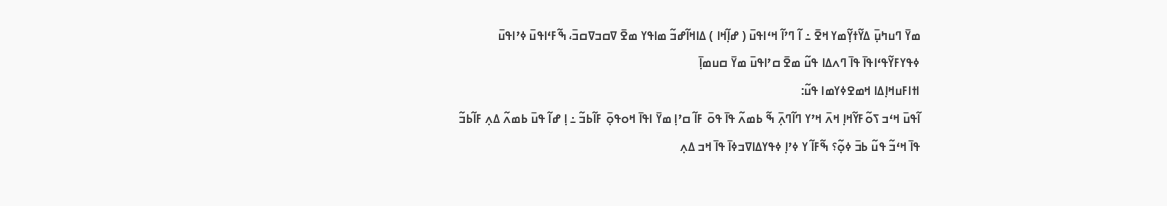ߘߌ߫ ߣߎߤߎ߲߫ ߡߌ߬ߙߌ߲߬ߘߌ ߞߐ߫ ߸ ߊ߬ ߣߴߊ߬ ߞߵߊߟߎ߫ ( ߝߊ߲߬ߞߊ ) ߡߊߞߊ߬ߝߏ߬ ߘߊߟߌ ߘߐ߫ ߜߛߏߜߛߏ߫، ߒ߬ߓߵߊߟߎ߫ ߦߴߊߟߎ߫ ߦߟߌߓߌ߬ߟߵߊߟߊ߫ ߟߊ߫ ߣߍߡߊ ߟߎ߬ ߘߐ߫ ߛߴߊߟߎ߫ ߘߌ߫ ߛߎߘߊ߲߫
ߊߙߊߓߎߞߊ߲ߡߊ ߞߘߐߦߌߘߊ ߟߎ߬:
ߊ߬ߟߎ߫ ߞߵߏ ߖߋ߬ߓߌ߬ߞߊ߲ ߞߍ߫ ߞߴߌ ߣߊ߬ߣߍ߲߫ ߒ߬ ߕߘߍ߬ ߟߊ߫ ߟߋ߫ ߓߊ߬ ߛߴߊ߲ ߘߌ߫ ߊߟߊ߫ ߞߋߟߋ߲߫ ߓߊ߬ߕߏ߬ ߸ ߊ߲ ߝߊ߬ ߟߎ߫ ߕߘߍ߬ ߡߍ߲ ߓߊ߬ߕߏ߬ ߟߊ߫ ߞߵߏ߬ ߟߎ߬ ߕߏ߫ ߦߋ߲߬؟ ߒ߬ߓߊ߬ ߌ ߦߴߊ߲ ߦߟߌߡߊߜߏߦߊ߫ ߟߊ߫ ߞߏ ߡߍ߲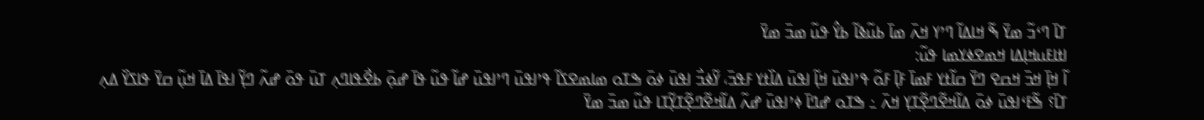ߠߊ߫ ߣߵߏ߬ ߘߌ߫ ߒ߬ ߞߊߡߊ߬ ߣߴߌ ߞߍ߫ ߘߊ߫ ߕߎ߬ߢߊ߬ ߕߌ߮ ߟߎ߬ ߘߏ߫ ߘߌ߫
ߊߙߊߓߎߞߊ߲ߡߊ ߞߘߐߦߌߘߊ ߟߎ߬:
ߊ߬ ߞߊ߲߫ ߞߏ߫ ߞߛߐ ߣߌ߫ ߛߊ߬ߙߌ ߓߘߊ߫ ߓߊ߲߫ ߓߋ߬ ߟߴߊߟߎ߫ ߞߊ߲߬ ߊߟߎ߫ ߡߊ߰ߙߌ ߓߟߏ߫، ߌ߬ߦߏ߯ ߊߟߎ߫ ߦߋ߫ ߒߠߋ ߘߊߘߐߖߊ߬ ߟߴߊߟߎ߫ ߣߴߊߟߎ߫ ߝߊ߬ ߟߎ߬ ߟߊ߫ ߝߋ߲߫ ߕߐ߯ߟߊߣߍ߲ ߠߎ߫ ߟߋ߫ ߝߍ߬ ߣߌ߲߬ ߊߟߊ߫ ߡߊ߫ ߞߎ߲߬ ߛߌ߫ ߟߊߖߌ߰ ߡߍ߲ ߠߊ߫؟ ߒ߬ߓߵߊߟߎ߫ ߦߋ߫ ߡߊ߬ߞߐ߬ߣߐ߲߬ߠߌ߲ ߞߍ߫ ߸ ߒߠߋ ߝߣߊ߫ ߦߴߊߟߎ߫ ߝߍ߬ ߡߊ߬ߞߐ߬ߣߐ߲߬ߠߌ߲߬ߠߊ ߟߎ߬ ߘߏ߫ ߘߌ߫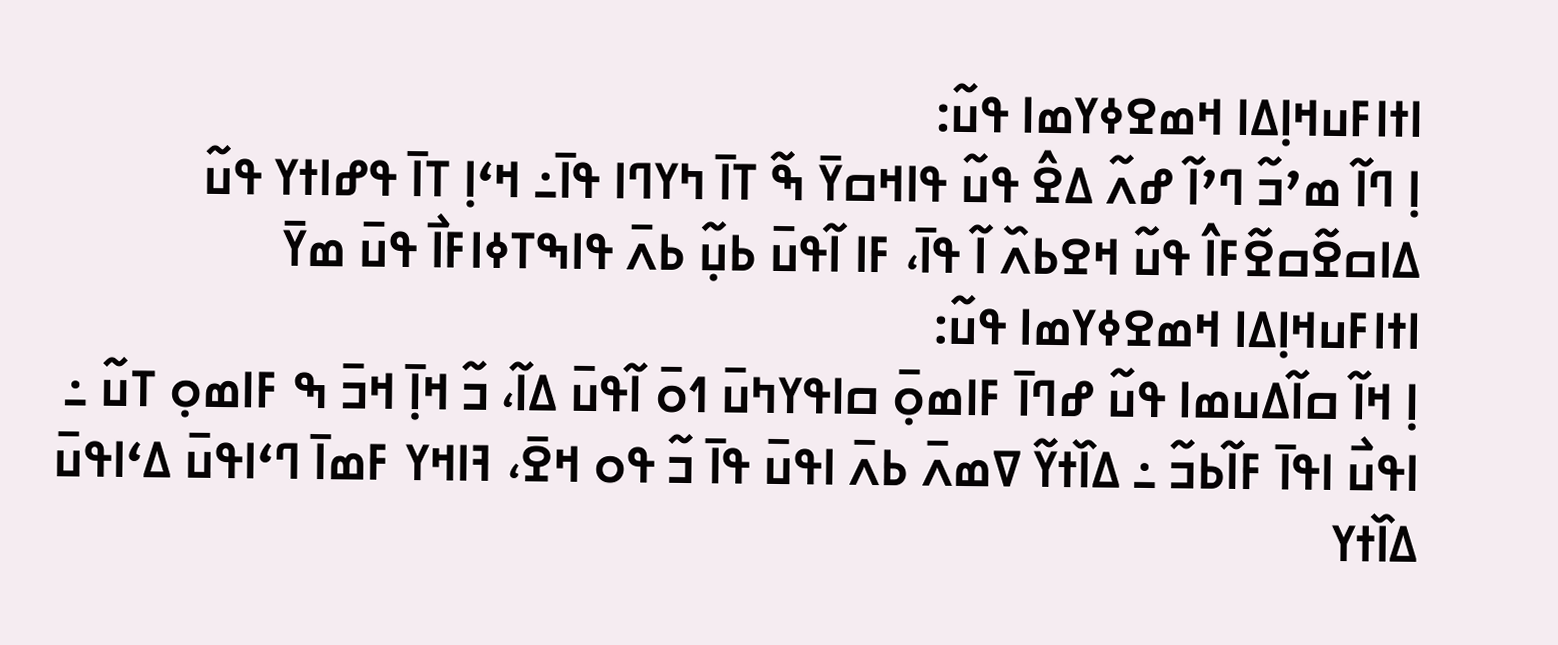ߊߙߊߓߎߞߊ߲ߡߊ ߞߘߐߦߌߘߊ ߟߎ߬:
ߊ߲ ߣߊ߬ ߘߴߏ߬ ߣߴߊ߬ ߝߍ߬ ߡߐ߮ ߟߎ߬ ߟߊߞߛߌ߫ ߒ߬ ߠߊ߫ ߤߌߣߊ ߟߊ߫߸ ߞߵߊ߲ ߠߊ߫ ߟߝߊߙߌ ߟߎ߬ ߡߊߛߐ߬ߛߐ߬ߓߊ߮ ߟߎ߬ ߞߐߕߍ߰ ߊ߬ ߟߊ߫، ߓߊ ߊ߬ߟߎ߫ ߕߎ߲߬ ߕߍ߫ ߟߊߒߠߦߊߓߊ߯ ߟߎ߫ ߘߌ߫
ߊߙߊߓߎߞߊ߲ߡߊ ߞߘߐߦߌߘߊ ߟߎ߬:
ߊ߲ ߞߊ߬ ߛߊ߬ߡߎߘߊ ߟߎ߬ ߝߣߊ߫ ߓߊߘߋ߲߫ ߛߊߟߌߤߎ߫ ߗߋ߫ ߊ߬ߟߎ߫ ߡߊ߬، ߏ߬ ߞߊ߲߫ ߞߏ߫ ߒ ߓߊߘߋ߲ ߠߎ߬ ߸ ߊߟߎ߯ ߊߟߊ߫ ߓߊ߬ߕߏ߬ ߸ ߡߊ߰ߙߌ߬ ߜߘߍ߫ ߕߍ߫ ߊߟߎ߫ ߟߊ߫ ߏ߬ ߟߋ ߞߐ߫، ߔߊߞߌ ߓߘߊ߫ ߣߵߊߟߎ߫ ߡߵߊߟߎ߫ ߡߊ߰ߙߌ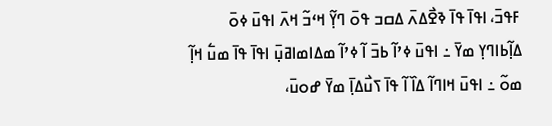ߓߟߏ߫، ߊߟߊ߫ ߟߊ߫ ߢߐ߯ߡߍ߫ ߡߛߏ ߟߋ߫ ߣߌ߲߬ ߞߵߏ߬ ߞߍ߫ ߊߟߎ߫ ߦߋ߫ ߡߊ߲߬ߕߊߣߌ߲ ߘߌ߫ ߸ ߊߟߎ߫ ߦߴߊ߬ ߕߏ߫ ߊ߬ ߦߴߊ߬ ߘߡߊߘߊߥߎ߲߫ ߊߟߊ߫ ߟߊ߫ ߘߎ߱ ߞߊ߲߬ ߘߋ߬ ߸ ߊߟߎ߫ ߞߊߣߊ߬ ߡߊ߰ ߊ߬ ߟߊ߫ ߖߎ߯ߡߊ߲߫ ߘߌ߫ ߝߋߎ߫،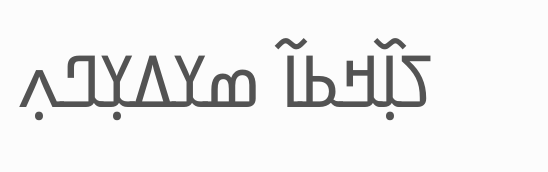ߖߊ߲߰ߞߕߊ߬ ߘߌߡߌ߲ߣߍ߲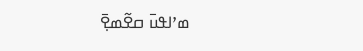ߘߴߊߟߎ߫ ߛߐ߬ߘߐ߲߫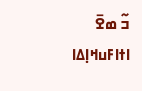ߏ߬ ߘߐ߫
ߊߙߊߓߎߞߊ߲ߡߊ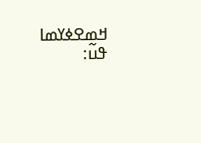ߞߘߐߦߌߘߊ ߟߎ߬: